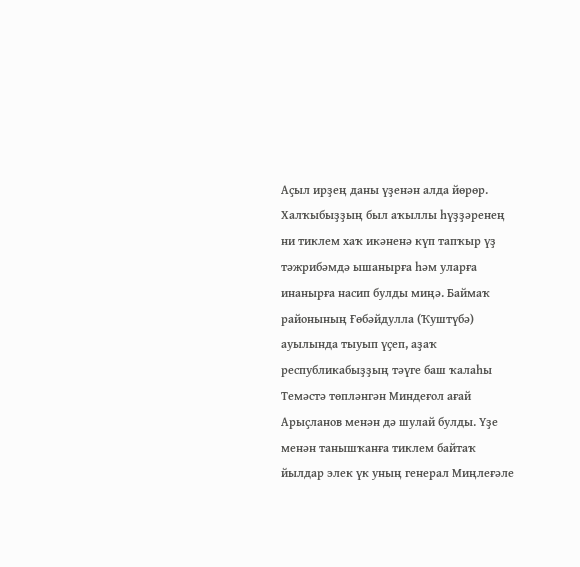Аҫыл ирҙең даны үҙенән алда йөрөр. Халҡыбыҙҙың был аҡыллы һүҙҙәренең ни тиклем хаҡ икәненә күп тапҡыр үҙ тәжрибәмдә ышанырға һәм уларға инанырға насип булды миңә. Баймаҡ районының Ғөбәйдулла (Ҡуштүбә) ауылында тыуып үҫеп, аҙаҡ республикабыҙҙың тәүге баш ҡалаһы Темәстә төпләнгән Миндеғол ағай Арыҫланов менән дә шулай булды. Үҙе менән танышҡанға тиклем байтаҡ йылдар элек үк уның генерал Миңлеғәле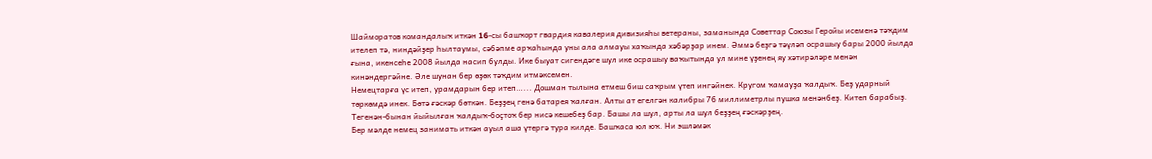Шайморатов командалыҡ иткән 16-cы башҡорт гвардия кавалерия дивизияһы ветераны, заманында Советтар Союзы Геройы исеменә тәҡдим ителеп тә, ниндәйҙер һылтаумы, сәбәпме арҡаһында уны ала алмауы хаҡында хәбәрҙар инем. Әммә беҙгә тәүләп осрашыу бары 2000 йылда ғына, икенсеһе 2008 йылда насип булды. Ике быуат сигендәге шул ике осрашыу ваҡытында ул мине үҙенең яу хәтирәләре менән кинәндергәйне. Әле шунан бер өҙөк тәҡдим итмәксемен.
Немецтарға үс итеп, урамдарын бер итеп…... Дошман тылына етмеш биш саҡрым үтеп ингәйнек. Кругом ҡамауҙа ҡалдыҡ. Беҙ ударный төркөмдә инек. Бөтә ғәскәр бөткән. Беҙҙең генә батарея ҡалған. Алты ат егелгән калибры 76 миллиметрлы пушка менәнбеҙ. Китеп барабыҙ. Тегенән-бынан йыйылған ҡалдыҡ-боҫтоҡ бер нисә кешебеҙ бар. Башы ла шул, арты ла шул беҙҙең ғәскәрҙең.
Бер мәлде немец занимать иткән ауыл аша үтергә тура килде. Башҡаса юл юҡ. Ни эшләмәк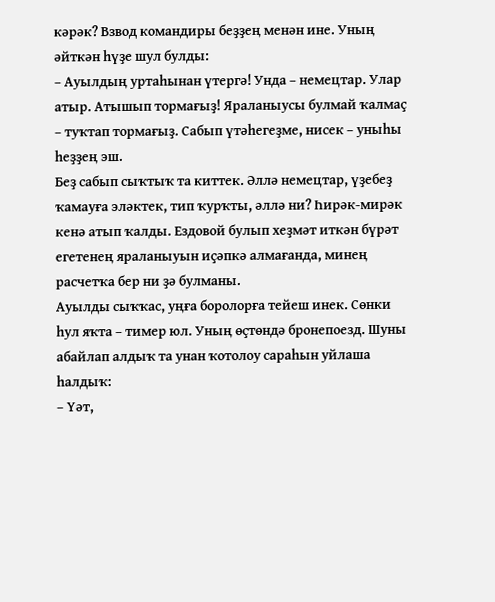кәрәк? Взвод командиры беҙҙең менән ине. Уның әйткән һүҙе шул булды:
– Ауылдың уртаһынан үтергә! Унда – немецтар. Улар атыр. Атышып тормағыҙ! Яраланыусы булмай ҡалмаҫ – туҡтап тормағыҙ. Сабып үтәһегеҙме, нисек – уныһы һеҙҙең эш.
Беҙ сабып сыҡтыҡ та киттек. Әллә немецтар, үҙебеҙ ҡамауға эләктек, тип ҡурҡты, әллә ни? Һирәк-мирәк кенә атып ҡалды. Ездовой булып хеҙмәт иткән бүрәт егетенең яраланыуын иҫәпкә алмағанда, минең расчетҡа бер ни ҙә булманы.
Ауылды сыҡҡас, уңға боролорға тейеш инек. Сөнки һул яҡта – тимер юл. Уның өҫтөндә бронепоезд. Шуны абайлап алдыҡ та унан ҡотолоу сараһын уйлаша һалдыҡ:
– Үәт,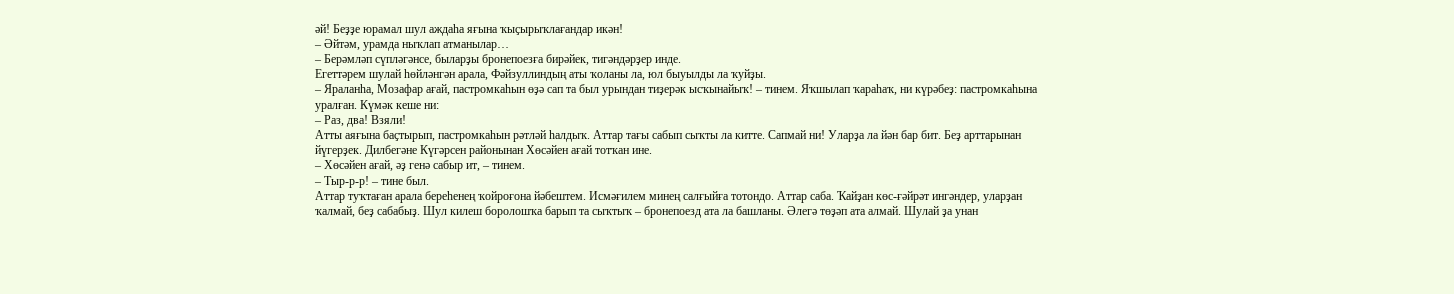әй! Беҙҙе юрамал шул аждаһа яғына ҡыҫырыҡлағандар икән!
– Әйтәм, урамда ныҡлап атманылар…
– Берәмләп сүпләгәнсе, быларҙы бронепоезға бирәйек, тигәндәрҙер инде.
Егеттәрем шулай һөйләнгән арала, Фәйзуллиндың аты ҡоланы ла, юл быуылды ла ҡуйҙы.
– Яраланһа, Мозафар ағай, пастромкаһын өҙә сап та был урындан тиҙерәк ысҡынайыҡ! – тинем. Яҡшылап ҡараһаҡ, ни күрәбеҙ: пастромкаһына уралған. Күмәк кеше ни:
– Раз, два! Взяли!
Атты аяғына баҫтырып, пастромкаһын рәтләй һалдыҡ. Аттар тағы сабып сыҡты ла китте. Сапмай ни! Уларҙа ла йән бар бит. Беҙ арттарынан йүгерҙек. Дилбегәне Күгәрсен районынан Хөсәйен ағай тотҡан ине.
– Хөсәйен ағай, әҙ генә сабыр ит, – тинем.
– Тыр-р-р! – тине был.
Аттар туҡтаған арала береһенең ҡойроғона йәбештем. Исмәғилем минең салғыйға тотондо. Аттар саба. Ҡайҙан көс-ғәйрәт ингәндер, уларҙан ҡалмай, беҙ сабабыҙ. Шул килеш боролошҡа барып та сыҡтыҡ – бронепоезд ата ла башланы. Әлегә төҙәп ата алмай. Шулай ҙа унан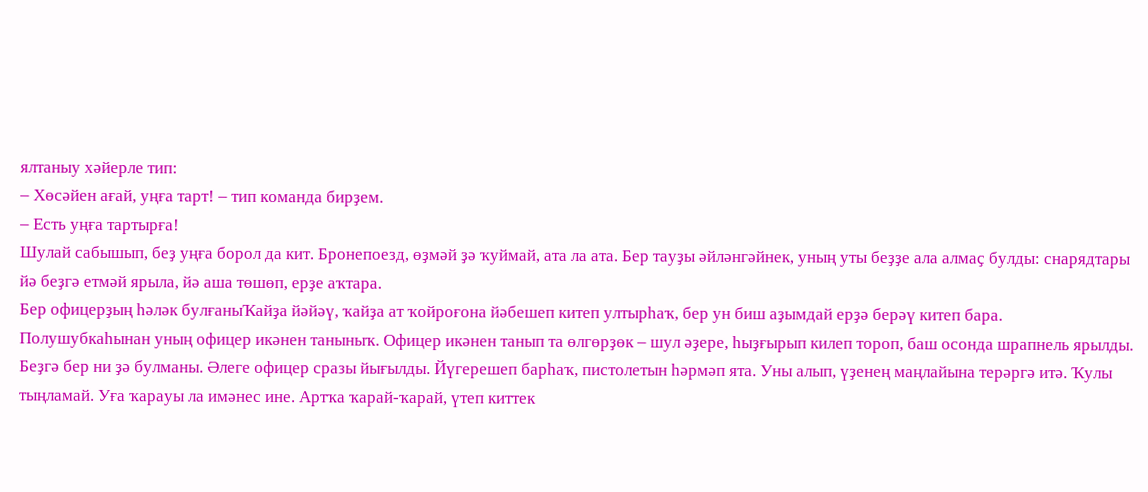ялтаныу хәйерле тип:
– Хөсәйен ағай, уңға тарт! – тип команда бирҙем.
– Есть уңға тартырға!
Шулай сабышып, беҙ уңға борол да кит. Бронепоезд, өҙмәй ҙә ҡуймай, ата ла ата. Бер тауҙы әйләнгәйнек, уның уты беҙҙе ала алмаҫ булды: снарядтары йә беҙгә етмәй ярыла, йә аша төшөп, ерҙе аҡтара.
Бер офицерҙың һәләк булғаныҠайҙа йәйәү, ҡайҙа ат ҡойроғона йәбешеп китеп ултырһаҡ, бер ун биш аҙымдай ерҙә берәү китеп бара. Полушубкаһынан уның офицер икәнен таныныҡ. Офицер икәнен танып та өлгөрҙөк – шул әҙере, һыҙғырып килеп тороп, баш осонда шрапнель ярылды. Беҙгә бер ни ҙә булманы. Әлеге офицер сразы йығылды. Йүгерешеп барһаҡ, пистолетын һәрмәп ята. Уны алып, үҙенең маңлайына терәргә итә. Ҡулы тыңламай. Уға ҡарауы ла имәнес ине. Артҡа ҡарай-ҡарай, үтеп киттек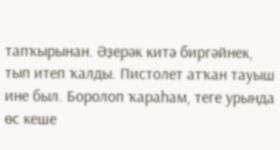тапҡырынан. Әҙерәк китә биргәйнек, тып итеп ҡалды. Пистолет атҡан тауыш ине был. Боролоп ҡараһам, теге урында өс кеше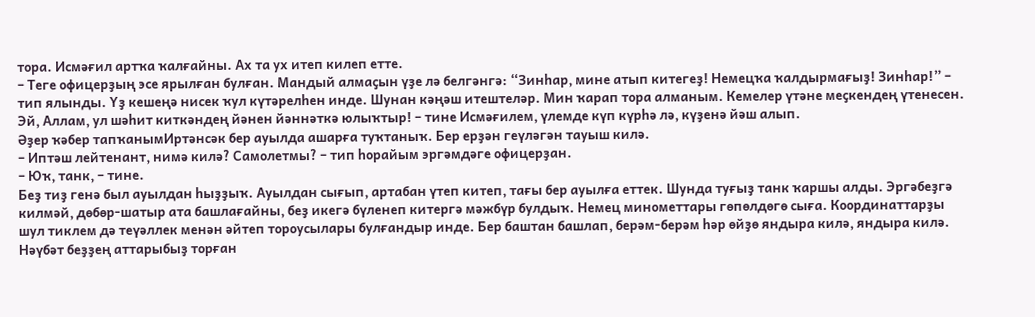тора. Исмәғил артҡа ҡалғайны. Ах та ух итеп килеп етте.
– Теге офицерҙың эсе ярылған булған. Мандый алмаҫын үҙе лә белгәнгә: “Зинһар, мине атып китегеҙ! Немецҡа ҡалдырмағыҙ! Зинһар!” – тип ялынды. Үҙ кешеңә нисек ҡул күтәрелһен инде. Шунан кәңәш итештеләр. Мин ҡарап тора алманым. Кемелер үтәне меҫкендең үтенесен. Эй, Аллам, ул шәһит киткәндең йәнен йәннәткә юлыҡтыр! – тине Исмәғилем, үлемде күп күрһә лә, күҙенә йәш алып.
Әҙер ҡәбер тапҡанымИртәнсәк бер ауылда ашарға туҡтаныҡ. Бер ерҙән геүләгән тауыш килә.
– Иптәш лейтенант, нимә килә? Самолетмы? – тип һорайым эргәмдәге офицерҙан.
– Юҡ, танк, – тине.
Беҙ тиҙ генә был ауылдан һыҙҙыҡ. Ауылдан сығып, артабан үтеп китеп, тағы бер ауылға еттек. Шунда туғыҙ танк ҡаршы алды. Эргәбеҙгә килмәй, дөбөр-шатыр ата башлағайны, беҙ икегә бүленеп китергә мәжбүр булдыҡ. Немец минометтары гөпөлдөгө сыға. Координаттарҙы шул тиклем дә теүәллек менән әйтеп тороусылары булғандыр инде. Бер баштан башлап, берәм-берәм һәр өйҙө яндыра килә, яндыра килә. Нәүбәт беҙҙең аттарыбыҙ торған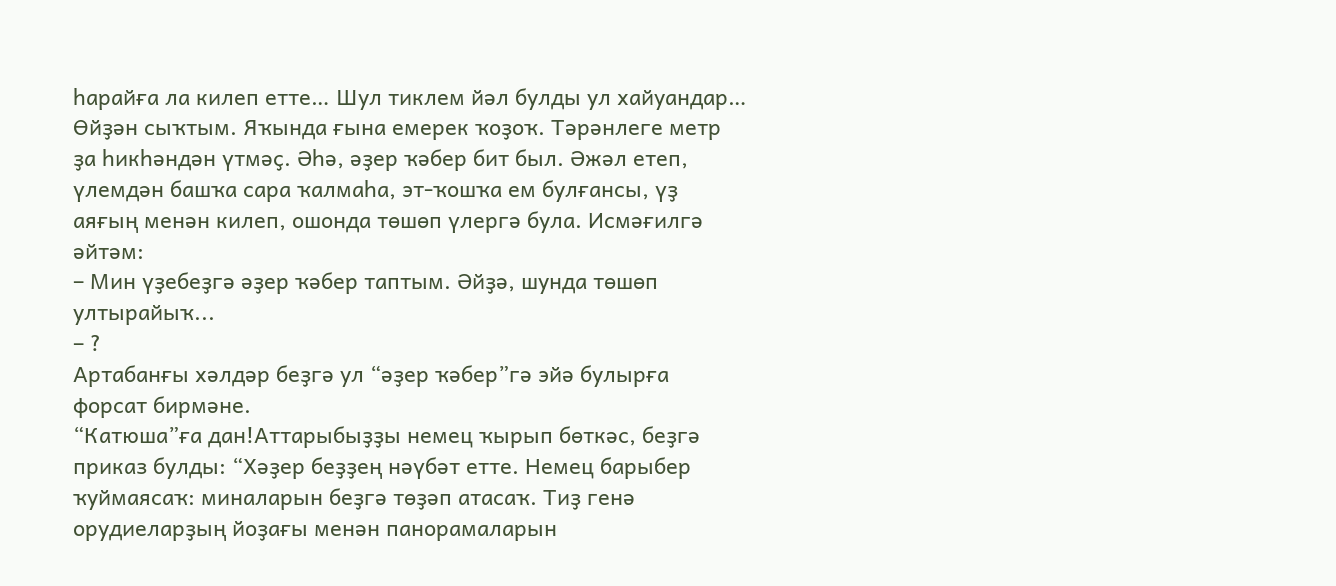һарайға ла килеп етте… Шул тиклем йәл булды ул хайуандар…
Өйҙән сыҡтым. Яҡында ғына емерек ҡоҙоҡ. Тәрәнлеге метр ҙа һикһәндән үтмәҫ. Әһә, әҙер ҡәбер бит был. Әжәл етеп, үлемдән башҡа сара ҡалмаһа, эт-ҡошҡа ем булғансы, үҙ аяғың менән килеп, ошонда төшөп үлергә була. Исмәғилгә әйтәм:
– Мин үҙебеҙгә әҙер ҡәбер таптым. Әйҙә, шунда төшөп ултырайыҡ...
– ?
Артабанғы хәлдәр беҙгә ул “әҙер ҡәбер”гә эйә булырға форсат бирмәне.
“Катюша”ға дан!Аттарыбыҙҙы немец ҡырып бөткәс, беҙгә приказ булды: “Хәҙер беҙҙең нәүбәт етте. Немец барыбер ҡуймаясаҡ: миналарын беҙгә төҙәп атасаҡ. Тиҙ генә орудиеларҙың йоҙағы менән панорамаларын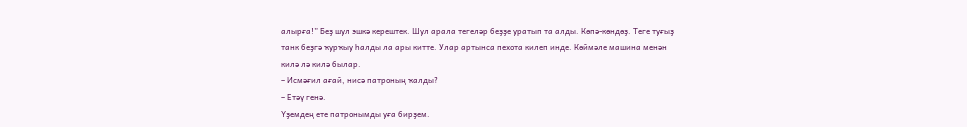алырға!” Беҙ шул эшкә керештек. Шул арала тегеләр беҙҙе уратып та алды. Көпә-көндөҙ. Теге туғыҙ танк беҙгә ҡурҡыу һалды ла ары китте. Улар артынса пехота килеп инде. Көймәле машина менән килә лә килә былар.
– Исмәғил ағай, нисә патроның ҡалды?
– Етәү генә.
Үҙемдең ете патронымды уға бирҙем.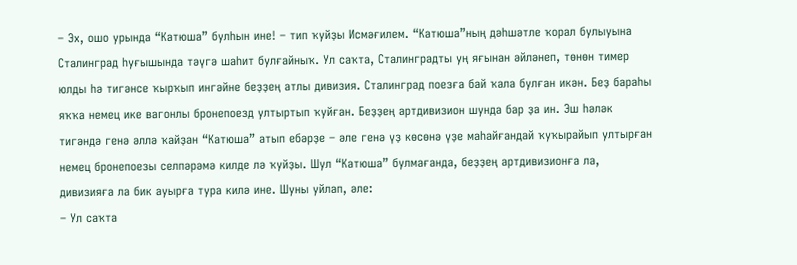– Эх, ошо урында “Катюша” булһын ине! – тип ҡуйҙы Исмәғилем. “Катюша”ның дәһшәтле ҡорал булыуына Сталинград һуғышында тәүгә шаһит булғайныҡ. Ул саҡта, Сталинградты уң яғынан әйләнеп, төнөн тимер юлды һә тигәнсе ҡырҡып ингәйне беҙҙең атлы дивизия. Сталинград поезға бай ҡала булған икән. Беҙ бараһы яҡҡа немец ике вагонлы бронепоезд ултыртып ҡуйған. Беҙҙең артдивизион шунда бар ҙа ин. Эш һәләк тигәндә генә әллә ҡайҙан “Катюша” атып ебәрҙе – әле генә үҙ көсөнә үҙе маһайғандай ҡуҡырайып ултырған немец бронепоезы селпәрәмә килде лә ҡуйҙы. Шул “Катюша” булмағанда, беҙҙең артдивизионға ла, дивизияға ла бик ауырға тура килә ине. Шуны уйлап, әле:
– Ул саҡта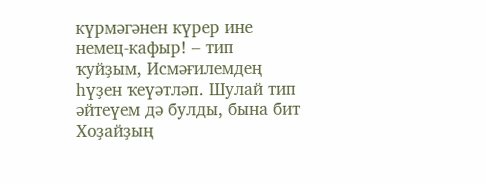күрмәгәнен күрер ине немец-кафыр! – тип ҡуйҙым, Исмәғилемдең һүҙен ҡеүәтләп. Шулай тип әйтеүем дә булды, бына бит Хоҙайҙың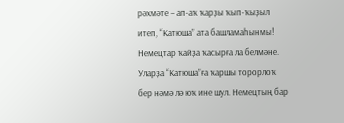рәхмәте – ап-аҡ ҡарҙы ҡып-ҡыҙыл итеп, “Катюша” ата башламаһынмы! Немецтар ҡайҙа ҡасырға ла белмәне. Уларҙа “Катюша”ға ҡаршы торорлоҡ бер нәмә лә юҡ ине шул. Немецтың бар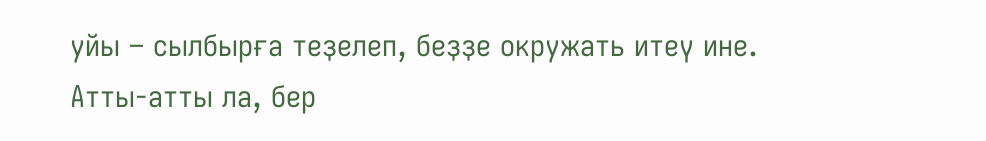уйы – сылбырға теҙелеп, беҙҙе окружать итеү ине.
Атты-атты ла, бер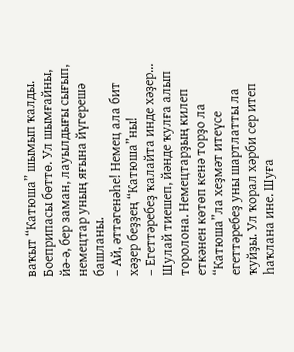ваҡыт “Катюша” шымып ҡалды. Боеприпасы бөттө. Ул шымғайны, йә-ә, бер заман, лауылдығы сығып, немецтар уның яғына йүгерешә башланы.
– Ай, әттәгенәһе! Немец ала бит хәҙер беҙҙең “Катюша”ны!
– Егеттәребеҙ ҡалайта инде хәҙер…
Шулай тиешеп, йәнде ҡулға алып торолона. Немецтарҙың килеп еткәнен көтөп кенә торҙо ла “Катюша”ла хеҙмәт итеүсе егеттәребеҙ уны шартлатты ла ҡуйҙы. Ул ҡорал хәрби сер итеп һаҡлана ине. Шуға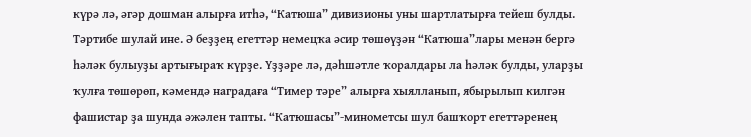күрә лә, әгәр дошман алырға итһә, “Катюша” дивизионы уны шартлатырға тейеш булды. Тәртибе шулай ине. Ә беҙҙең егеттәр немецҡа әсир төшөүҙән “Катюша”лары менән бергә һәләк булыуҙы артығыраҡ күрҙе. Үҙҙәре лә, дәһшәтле ҡоралдары ла һәләк булды, уларҙы ҡулға төшөрөп, кәмендә наградаға “Тимер тәре” алырға хыялланып, ябырылып килгән фашистар ҙа шунда әжәлен тапты. “Катюшасы”-минометсы шул башҡорт егеттәренең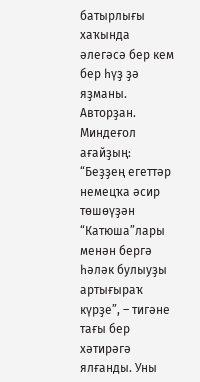батырлығы хаҡында әлегәсә бер кем бер һүҙ ҙә яҙманы.
Авторҙан. Миндеғол ағайҙың: “Беҙҙең егеттәр немецҡа әсир төшөүҙән “Катюша”лары менән бергә һәләк булыуҙы артығыраҡ күрҙе”, – тигәне тағы бер хәтирәгә ялғанды. Уны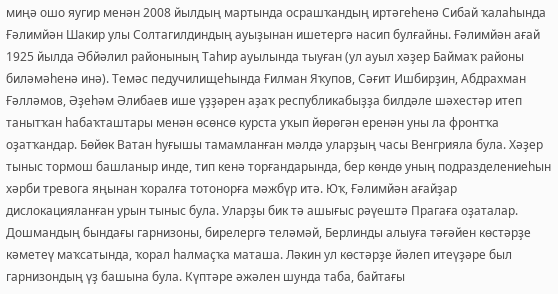миңә ошо яугир менән 2008 йылдың мартында осрашҡандың иртәгеһенә Сибай ҡалаһында Ғәлимйән Шакир улы Солтагилдиндың ауыҙынан ишетергә насип булғайны. Ғәлимйән ағай 1925 йылда Әбйәлил районының Таһир ауылында тыуған (ул ауыл хәҙер Баймаҡ районы биләмәһенә инә). Темәс педучилищеһында Ғилман Яҡупов, Сәғит Ишбирҙин, Абдрахман Ғәлләмов, Әҙеһәм Әлибаев ише үҙҙәрен аҙаҡ республикабыҙҙа билдәле шәхестәр итеп танытҡан һабаҡташтары менән өсөнсө курста уҡып йөрөгән еренән уны ла фронтҡа оҙатҡандар. Бөйөк Ватан һуғышы тамамланған мәлдә уларҙың часы Венгрияла була. Хәҙер тыныс тормош башланыр инде, тип кенә торғандарында, бер көндө уның подразделениеһын хәрби тревога яңынан ҡоралға тотонорға мәжбүр итә. Юҡ, Ғәлимйән ағайҙар дислокацияланған урын тыныс була. Уларҙы бик тә ашығыс рәүештә Прагаға оҙаталар. Дошмандың бындағы гарнизоны, бирелергә теләмәй, Берлинды алыуға тәғәйен көстәрҙе кәметеү маҡсатында, ҡорал һалмаҫҡа маташа. Ләкин ул көстәрҙе йәлеп итеүҙәре был гарнизондың үҙ башына була. Күптәре әжәлен шунда таба, байтағы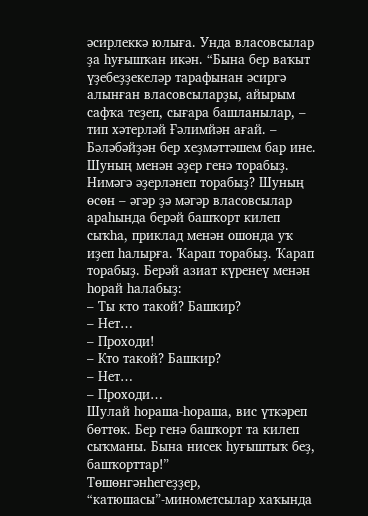әсирлеккә юлыға. Унда власовсылар ҙа һуғышҡан икән. “Бына бер ваҡыт үҙебеҙҙекеләр тарафынан әсиргә алынған власовсыларҙы, айырым сафҡа теҙеп, сығара башланылар, – тип хәтерләй Ғәлимйән ағай. – Бәләбәйҙән бер хеҙмәттәшем бар ине. Шуның менән әҙер генә торабыҙ. Нимәгә әҙерләнеп торабыҙ? Шуның өсөн – әгәр ҙә мәгәр власовсылар араһында берәй башҡорт килеп сыҡһа, приклад менән ошонда уҡ иҙеп һалырға. Ҡарап торабыҙ. Ҡарап торабыҙ. Берәй азиат күренеү менән һорай һалабыҙ:
– Ты кто такой? Башкир?
– Нет…
– Проходи!
– Кто такой? Башкир?
– Нет…
– Проходи…
Шулай һораша-һораша, вис үткәреп бөттөк. Бер генә башҡорт та килеп сыҡманы. Бына нисек һуғыштыҡ беҙ, башҡорттар!”
Төшөнгәнһегеҙҙер, “катюшасы”-минометсылар хаҡында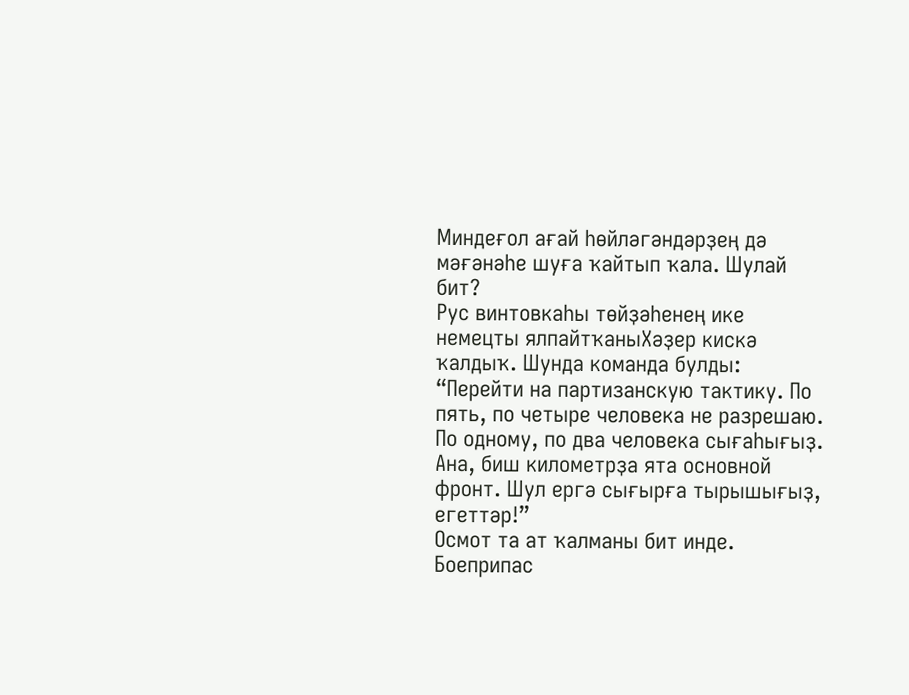Миндеғол ағай һөйләгәндәрҙең дә мәғәнәһе шуға ҡайтып ҡала. Шулай бит?
Рус винтовкаһы төйҙәһенең ике немецты ялпайтҡаныХәҙер кискә ҡалдыҡ. Шунда команда булды: “Перейти на партизанскую тактику. По пять, по четыре человека не разрешаю. По одному, по два человека сығаһығыҙ. Ана, биш километрҙа ята основной фронт. Шул ергә сығырға тырышығыҙ, егеттәр!”
Осмот та ат ҡалманы бит инде. Боеприпас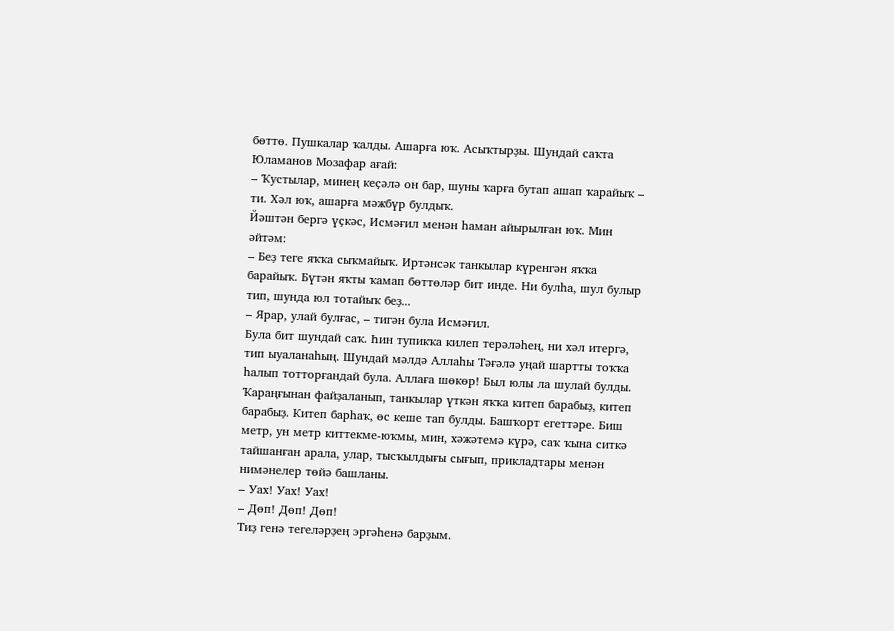бөттө. Пушкалар ҡалды. Ашарға юҡ. Асыҡтырҙы. Шундай саҡта Юламанов Мозафар ағай:
– Ҡустылар, минең кеҫәлә он бар, шуны ҡарға бутап ашап ҡарайыҡ – ти. Хәл юҡ, ашарға мәжбүр булдыҡ.
Йәштән бергә үҫкәс, Исмәғил менән һаман айырылған юҡ. Мин әйтәм:
– Беҙ теге яҡҡа сыҡмайыҡ. Иртәнсәк танкылар күренгән яҡҡа барайыҡ. Бүтән яҡты ҡамап бөттөләр бит инде. Ни булһа, шул булыр тип, шунда юл тотайыҡ беҙ...
– Ярар, улай булғас, – тигән була Исмәғил.
Була бит шундай саҡ. Һин тупикҡа килеп терәләһең, ни хәл итергә, тип ыуаланаһың. Шундай мәлдә Аллаһы Тәғәлә уңай шартты тоҡҡа һалып тотторғандай була. Аллаға шөкөр! Был юлы ла шулай булды. Ҡараңғынан файҙаланып, танкылар үткән яҡҡа китеп барабыҙ, китеп барабыҙ. Китеп барһаҡ, өс кеше тап булды. Башҡорт егеттәре. Биш метр, ун метр киттекме-юҡмы, мин, хәжәтемә күрә, саҡ ҡына ситкә тайшанған арала, улар, тысҡылдығы сығып, прикладтары менән нимәнелер төйә башланы.
– Уах! Уах! Уах!
– Дөп! Дөп! Дөп!
Тиҙ генә тегеләрҙең эргәһенә барҙым.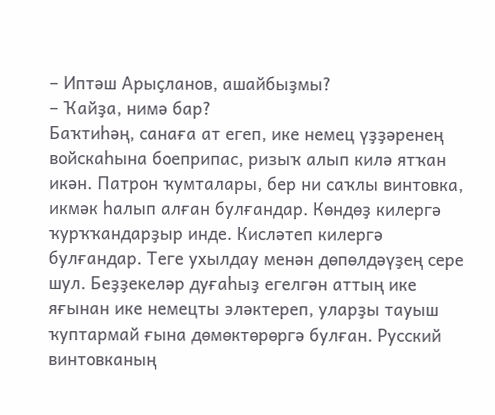– Иптәш Арыҫланов, ашайбыҙмы?
– Ҡайҙа, нимә бар?
Баҡтиһәң, санаға ат егеп, ике немец үҙҙәренең войскаһына боеприпас, ризыҡ алып килә ятҡан икән. Патрон ҡумталары, бер ни саҡлы винтовка, икмәк һалып алған булғандар. Көндөҙ килергә ҡурҡҡандарҙыр инде. Кисләтеп килергә булғандар. Теге ухылдау менән дөпөлдәүҙең сере шул. Беҙҙекеләр дуғаһыҙ егелгән аттың ике яғынан ике немецты эләктереп, уларҙы тауыш ҡуптармай ғына дөмөктөрөргә булған. Русский винтовканың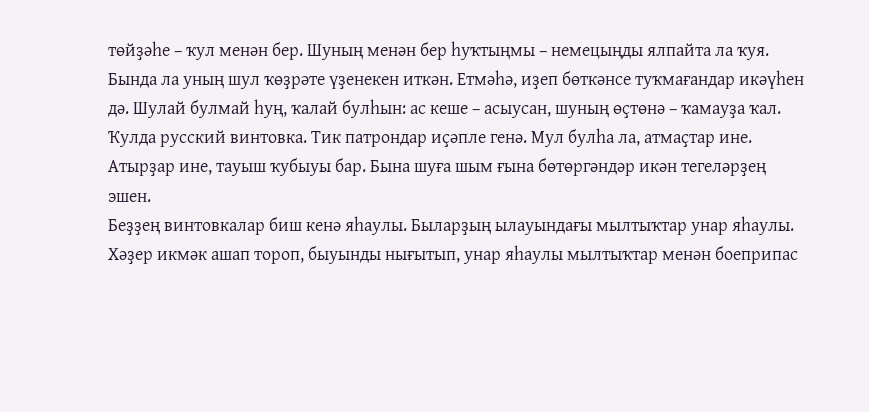төйҙәһе – ҡул менән бер. Шуның менән бер һуҡтыңмы – немецыңды ялпайта ла ҡуя. Бында ла уның шул ҡөҙрәте үҙенекен иткән. Етмәһә, иҙеп бөткәнсе туҡмағандар икәүһен дә. Шулай булмай һуң, ҡалай булһын: ас кеше – асыусан, шуның өҫтөнә – ҡамауҙа ҡал. Ҡулда русский винтовка. Тик патрондар иҫәпле генә. Мул булһа ла, атмаҫтар ине. Атырҙар ине, тауыш ҡубыуы бар. Бына шуға шым ғына бөтөргәндәр икән тегеләрҙең эшен.
Беҙҙең винтовкалар биш кенә яһаулы. Быларҙың ылауындағы мылтыҡтар унар яһаулы. Хәҙер икмәк ашап тороп, быуынды нығытып, унар яһаулы мылтыҡтар менән боеприпас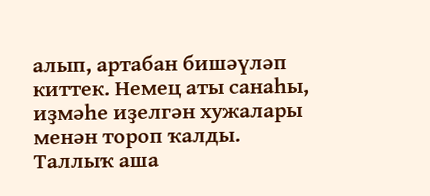алып, артабан бишәүләп киттек. Немец аты санаһы, иҙмәһе иҙелгән хужалары менән тороп ҡалды.
Таллыҡ аша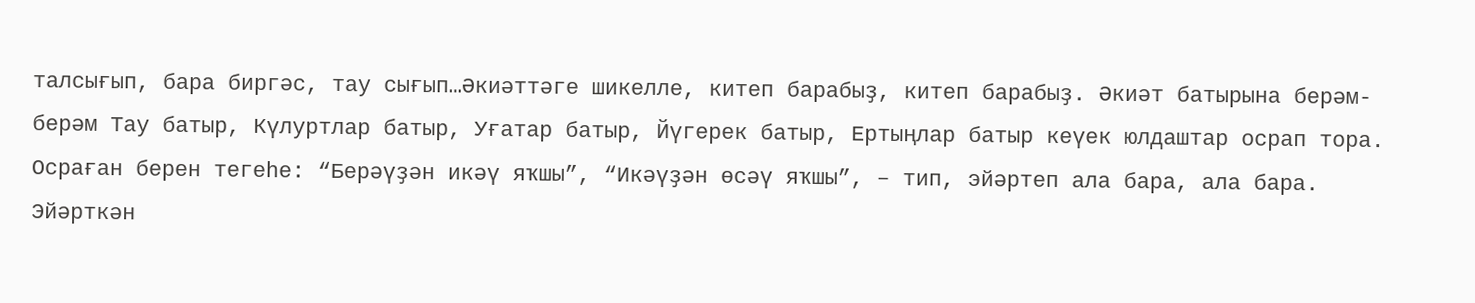талсығып, бара биргәс, тау сығып…Әкиәттәге шикелле, китеп барабыҙ, китеп барабыҙ. Әкиәт батырына берәм-берәм Тау батыр, Күлуртлар батыр, Уғатар батыр, Йүгерек батыр, Ертыңлар батыр кеүек юлдаштар осрап тора. Осраған берен тегеһе: “Берәүҙән икәү яҡшы”, “Икәүҙән өсәү яҡшы”, – тип, эйәртеп ала бара, ала бара. Эйәрткән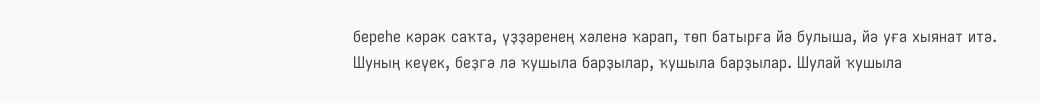береһе кәрәк саҡта, үҙҙәренең хәленә ҡарап, төп батырға йә булыша, йә уға хыянат итә. Шуның кеүек, беҙгә лә ҡушыла барҙылар, ҡушыла барҙылар. Шулай ҡушыла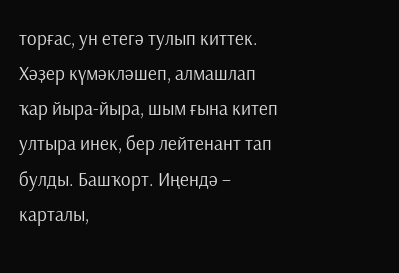торғас, ун етегә тулып киттек. Хәҙер күмәкләшеп, алмашлап ҡар йыра-йыра, шым ғына китеп ултыра инек, бер лейтенант тап булды. Башҡорт. Иңендә – карталы,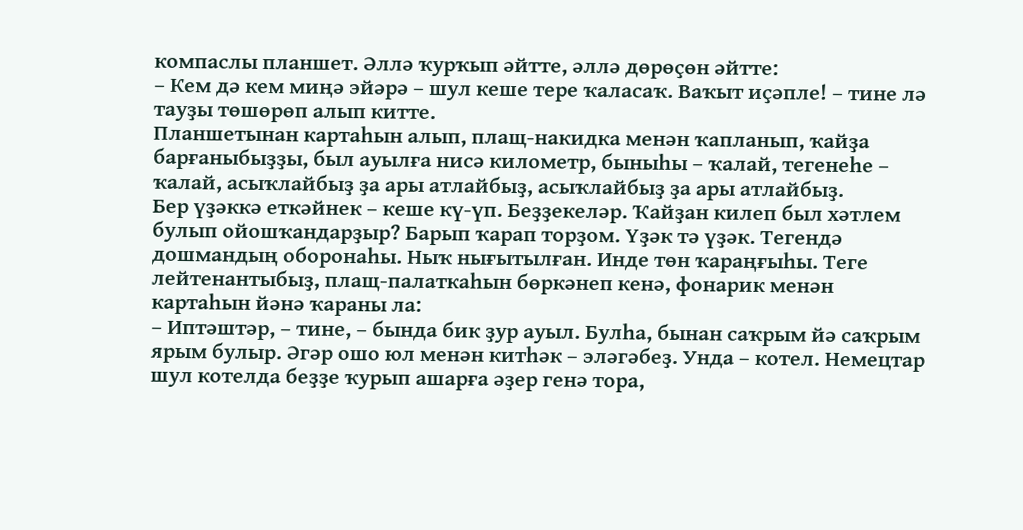компаслы планшет. Әллә ҡурҡып әйтте, әллә дөрөҫөн әйтте:
– Кем дә кем миңә эйәрә – шул кеше тере ҡаласаҡ. Ваҡыт иҫәпле! – тине лә тауҙы төшөрөп алып китте.
Планшетынан картаһын алып, плащ-накидка менән ҡапланып, ҡайҙа барғаныбыҙҙы, был ауылға нисә километр, быныһы – ҡалай, тегенеһе – ҡалай, асыҡлайбыҙ ҙа ары атлайбыҙ, асыҡлайбыҙ ҙа ары атлайбыҙ.
Бер үҙәккә еткәйнек – кеше кү-үп. Беҙҙекеләр. Ҡайҙан килеп был хәтлем булып ойошҡандарҙыр? Барып ҡарап торҙом. Үҙәк тә үҙәк. Тегендә дошмандың оборонаһы. Ныҡ нығытылған. Инде төн ҡараңғыһы. Теге лейтенантыбыҙ, плащ-палаткаһын бөркәнеп кенә, фонарик менән картаһын йәнә ҡараны ла:
– Иптәштәр, – тине, – бында бик ҙур ауыл. Булһа, бынан саҡрым йә саҡрым ярым булыр. Әгәр ошо юл менән китһәк – эләгәбеҙ. Унда – котел. Немецтар шул котелда беҙҙе ҡурып ашарға әҙер генә тора,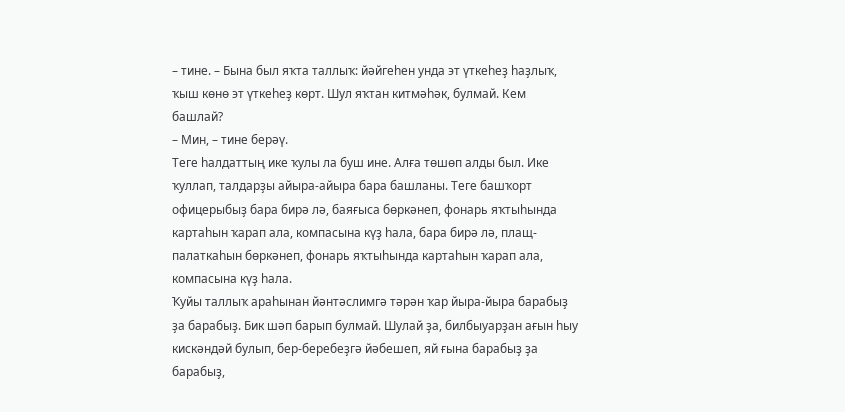– тине. – Бына был яҡта таллыҡ: йәйгеһен унда эт үткеһеҙ һаҙлыҡ, ҡыш көнө эт үткеһеҙ көрт. Шул яҡтан китмәһәк, булмай. Кем башлай?
– Мин, – тине берәү.
Теге һалдаттың ике ҡулы ла буш ине. Алға төшөп алды был. Ике ҡуллап, талдарҙы айыра-айыра бара башланы. Теге башҡорт офицерыбыҙ бара бирә лә, баяғыса бөркәнеп, фонарь яҡтыһында картаһын ҡарап ала, компасына күҙ һала, бара бирә лә, плащ-палаткаһын бөркәнеп, фонарь яҡтыһында картаһын ҡарап ала, компасына күҙ һала.
Ҡуйы таллыҡ араһынан йәнтәслимгә тәрән ҡар йыра-йыра барабыҙ ҙа барабыҙ. Бик шәп барып булмай. Шулай ҙа, билбыуарҙан ағын һыу кискәндәй булып, бер-беребеҙгә йәбешеп, яй ғына барабыҙ ҙа барабыҙ,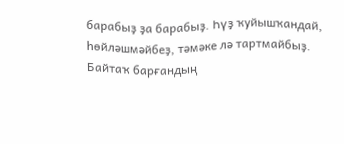барабыҙ ҙа барабыҙ. Һүҙ ҡуйышҡандай, һөйләшмәйбеҙ, тәмәке лә тартмайбыҙ. Байтаҡ барғандың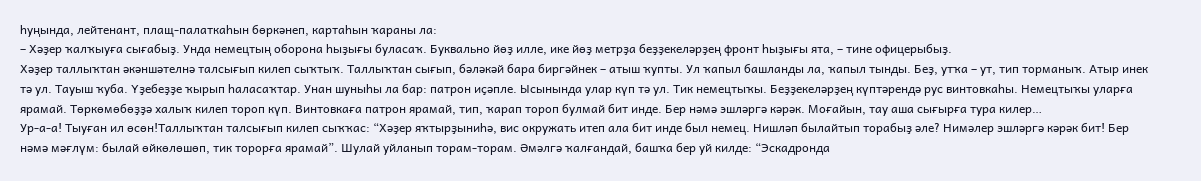һуңында, лейтенант, плащ-палаткаһын бөркәнеп, картаһын ҡараны ла:
– Хәҙер ҡалҡыуға сығабыҙ. Унда немецтың оборона һыҙығы буласаҡ. Буквально йөҙ илле, ике йөҙ метрҙа беҙҙекеләрҙең фронт һыҙығы ята, – тине офицерыбыҙ.
Хәҙер таллыҡтан әкәншәтелнә талсығып килеп сыҡтыҡ. Таллыҡтан сығып, бәләкәй бара биргәйнек – атыш ҡупты. Ул ҡапыл башланды ла, ҡапыл тынды. Беҙ, утҡа – ут, тип торманыҡ. Атыр инек тә ул. Тауыш ҡуба. Үҙебеҙҙе ҡырып һаласаҡтар. Унан шуныһы ла бар: патрон иҫәпле. Ысынында улар күп тә ул. Тик немецтыҡы. Беҙҙекеләрҙең күптәрендә рус винтовкаһы. Немецтыҡы уларға ярамай. Төркөмөбөҙҙә халыҡ килеп тороп күп. Винтовкаға патрон ярамай, тип, ҡарап тороп булмай бит инде. Бер нәмә эшләргә кәрәк. Моғайын, тау аша сығырға тура килер…
Ур-а-а! Тыуған ил өсөн!Таллыҡтан талсығып килеп сыҡҡас: “Хәҙер яҡтырҙыниһә, вис окружать итеп ала бит инде был немец. Нишләп былайтып торабыҙ әле? Нимәлер эшләргә кәрәк бит! Бер нәмә мәғлүм: былай өйкөлөшөп, тик торорға ярамай”. Шулай уйланып торам-торам. Әмәлгә ҡалғандай, башҡа бер уй килде: “Эскадронда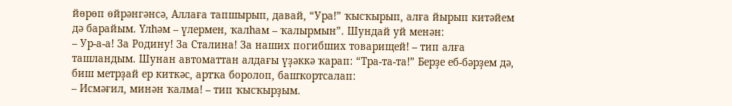йөрөп өйрәнгәнсә, Аллаға тапшырып, давай, “Ура!” ҡысҡырып, алға йырып китәйем дә барайым. Үлһәм – үлермен, ҡалһам – ҡалырмын”. Шундай уй менән:
– Ур-а-а! За Родину! За Сталина! За наших погибших товарищей! – тип алға ташландым. Шунан автоматтан алдағы үҙәккә ҡарап: “Тра-та-та!” Берҙе еб-бәрҙем дә, биш метрҙай ер киткәс, артҡа боролоп, башҡортсалап:
– Исмәғил, минән ҡалма! – тип ҡысҡырҙым.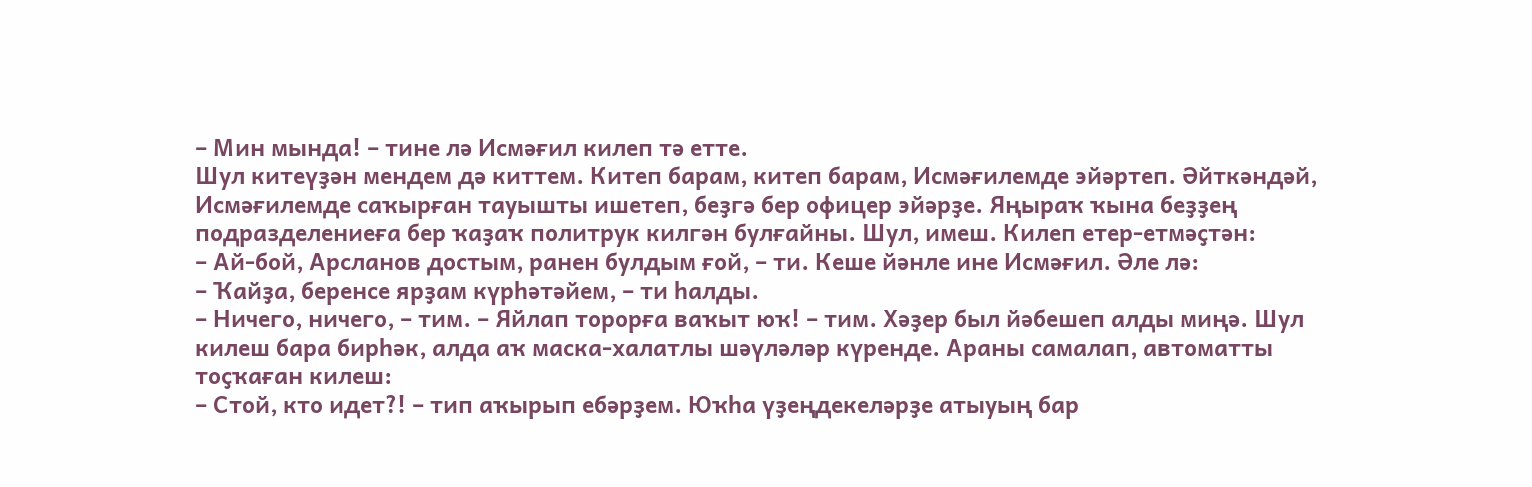– Мин мында! – тине лә Исмәғил килеп тә етте.
Шул китеүҙән мендем дә киттем. Китеп барам, китеп барам, Исмәғилемде эйәртеп. Әйткәндәй, Исмәғилемде саҡырған тауышты ишетеп, беҙгә бер офицер эйәрҙе. Яңыраҡ ҡына беҙҙең подразделениеға бер ҡаҙаҡ политрук килгән булғайны. Шул, имеш. Килеп етер-етмәҫтән:
– Ай-бой, Арсланов достым, ранен булдым ғой, – ти. Кеше йәнле ине Исмәғил. Әле лә:
– Ҡайҙа, беренсе ярҙам күрһәтәйем, – ти һалды.
– Ничего, ничего, – тим. – Яйлап торорға ваҡыт юҡ! – тим. Хәҙер был йәбешеп алды миңә. Шул килеш бара бирһәк, алда аҡ маска-халатлы шәүләләр күренде. Араны самалап, автоматты тоҫҡаған килеш:
– Стой, кто идет?! – тип аҡырып ебәрҙем. Юҡһа үҙеңдекеләрҙе атыуың бар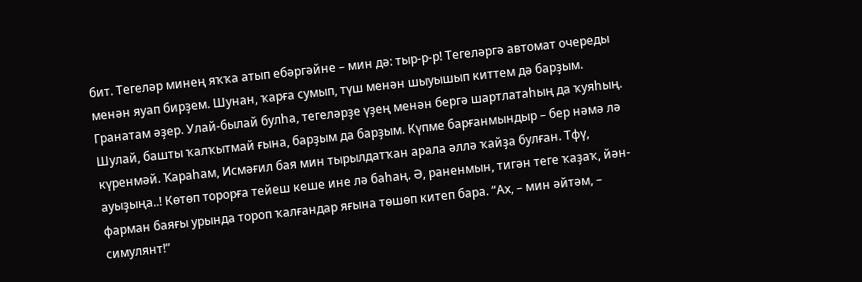бит. Тегеләр минең яҡҡа атып ебәргәйне – мин дә: тыр-р-р! Тегеләргә автомат очереды менән яуап бирҙем. Шунан, ҡарға сумып, түш менән шыуышып киттем дә барҙым. Гранатам әҙер. Улай-былай булһа, тегеләрҙе үҙең менән бергә шартлатаһың да ҡуяһың.
Шулай, башты ҡалҡытмай ғына, барҙым да барҙым. Күпме барғанмындыр – бер нәмә лә күренмәй. Ҡараһам, Исмәғил бая мин тырылдатҡан арала әллә ҡайҙа булған. Тфү, ауыҙыңа..! Көтөп торорға тейеш кеше ине лә баһаң. Ә, раненмын, тигән теге ҡаҙаҡ, йән-фарман баяғы урында тороп ҡалғандар яғына төшөп китеп бара. “Ах, – мин әйтәм, – симулянт!”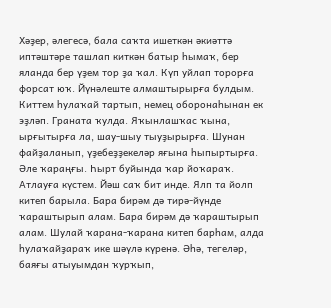Хәҙер, әлегесә, бала саҡта ишеткән әкиәттә иптәштәре ташлап киткән батыр һымаҡ, бер яланда бер үҙем тор ҙа ҡал. Күп уйлап торорға форсат юҡ. Йүнәлеште алмаштырырға булдым. Киттем һулаҡай тартып, немец оборонаһынан ек эҙләп. Граната ҡулда. Яҡынлашҡас ҡына, ырғытырға ла, шау-шыу тыуҙырырға. Шунан файҙаланып, үҙебеҙҙекеләр яғына һыпыртырға. Әле ҡараңғы. Һырт буйында ҡар йоҡараҡ. Атлауға күстем. Йәш саҡ бит инде. Ялп та йолп китеп барыла. Бара бирәм дә тирә-йүнде ҡараштырып алам. Бара бирәм дә ҡараштырып алам. Шулай ҡарана-ҡарана китеп барһам, алда һулаҡайҙараҡ ике шәүлә күренә. Әһә, тегеләр, баяғы атыуымдан ҡурҡып,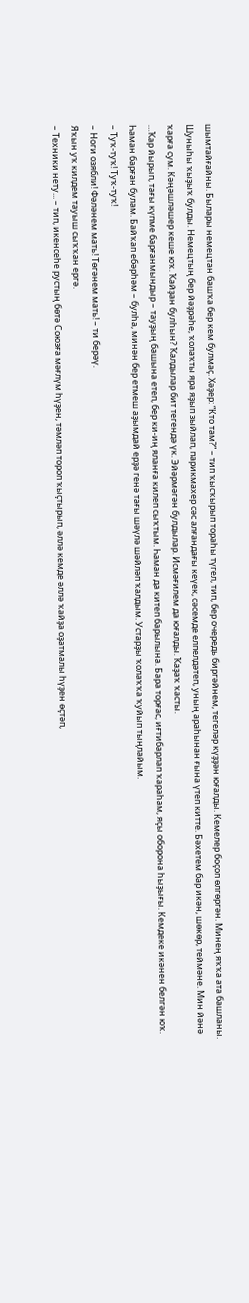шымтайғайны. Былары немецтан башҡа бер кем булмаҫ. Хәҙер: “Кто там?” – тип ҡысҡырып тораһы түгел, тип, бер очередь биргәйнем, тегеләр күҙҙән юғалды. Кемелер боҫоп өлгөргән. Минең яҡҡа ата башланы. Шуныһы ҡыҙыҡ булды. Немецтың бер йәҙрәһе, ҡолаҡты яра яҙып зыйлап, парикмахер сәс алғандағы кеүек, сәсемде елпелдәтеп, уның араһынан ғына үтеп китте. Бәхетем бар икән, шөкөр, теймәне. Мин йәнә ҡарға сум. Кәңәшләшер кеше юҡ. Ҡайҙан булһын? Ҡалдылар бит тегендә үк. Эйәрмәгән булдылар. Исмәғилем да юғалды. Ҡаҙаҡ ҡасты.
…Ҡар йырып, тағы күпме барғанмындыр – тауҙың башына етеп, бер ки-иң яланға килеп сыҡтым. Һаман да китеп барылына. Бара торғас, иғтибарлап ҡараһам, яҫы оборона һыҙығы. Кемдеке икәнен белгән юҡ. Һаман барған булам. Байҡап ебәрһәм – булһа, минән бер етмеш аҙымдай ерҙә генә тағы шәүлә шәйләп ҡалдым. Устарҙы ҡолаҡҡа ҡуйып тыңлайым.
– Туҡ-туҡ! Туҡ-туҡ!
– Ноги озябли! Фәләнем мать! Төгәнем мать! – ти берәү.
Яҡын уҡ килдем тауыш сыҡҡан ергә.
– Техники нету... – тип, икенсеһе рустың бөтә Союзға мәғлүм һүҙен, тәмләп тороп ҡыҫтырып, әллә кемде әллә ҡайҙа оҙатмалы һүҙен өҫтәп,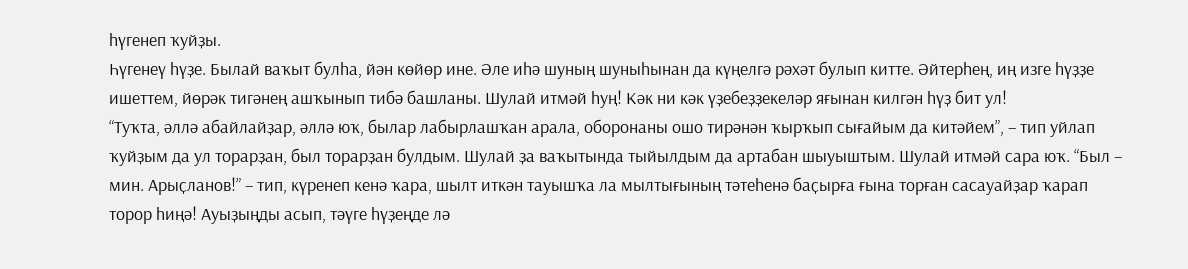һүгенеп ҡуйҙы.
Һүгенеү һүҙе. Былай ваҡыт булһа, йән көйөр ине. Әле иһә шуның шуныһынан да күңелгә рәхәт булып китте. Әйтерһең, иң изге һүҙҙе ишеттем, йөрәк тигәнең ашҡынып тибә башланы. Шулай итмәй һуң! Кәк ни кәк үҙебеҙҙекеләр яғынан килгән һүҙ бит ул!
“Туҡта, әллә абайлайҙар, әллә юҡ, былар лабырлашҡан арала, оборонаны ошо тирәнән ҡырҡып сығайым да китәйем”, – тип уйлап ҡуйҙым да ул торарҙан, был торарҙан булдым. Шулай ҙа ваҡытында тыйылдым да артабан шыуыштым. Шулай итмәй сара юҡ. “Был – мин. Арыҫланов!” – тип, күренеп кенә ҡара, шылт иткән тауышҡа ла мылтығының тәтеһенә баҫырға ғына торған сасауайҙар ҡарап торор һиңә! Ауыҙыңды асып, тәүге һүҙеңде лә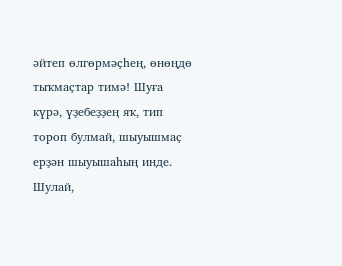әйтеп өлгөрмәҫһең, өнөңдө тыҡмаҫтар тимә! Шуға күрә, үҙебеҙҙең яҡ, тип тороп булмай, шыуышмаҫ ерҙән шыуышаһың инде. Шулай,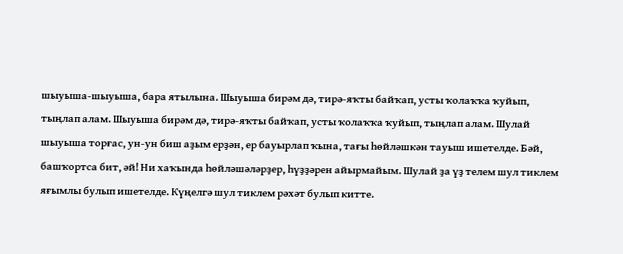шыуыша-шыуыша, бара ятылына. Шыуыша бирәм дә, тирә-яҡты байҡап, усты ҡолаҡҡа ҡуйып, тыңлап алам. Шыуыша бирәм дә, тирә-яҡты байҡап, усты ҡолаҡҡа ҡуйып, тыңлап алам. Шулай шыуыша торғас, ун-ун биш аҙым ерҙән, ер бауырлап ҡына, тағы һөйләшкән тауыш ишетелде. Бәй, башҡортса бит, әй! Ни хаҡында һөйләшәләрҙер, һүҙҙәрен айырмайым. Шулай ҙа үҙ телем шул тиклем яғымлы булып ишетелде. Күңелгә шул тиклем рәхәт булып китте.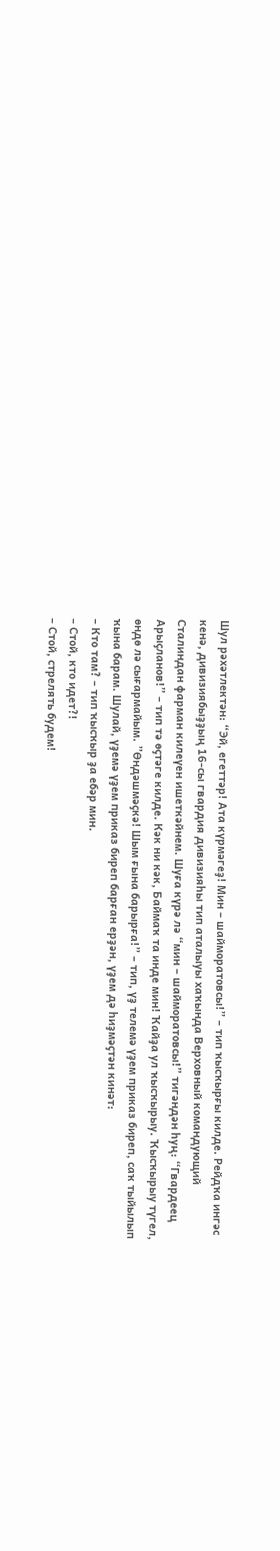Шул рәхәтлектән: “Эй, егеттәр! Ата күрмәгеҙ! Мин – шайморатовсы!” – тип ҡысҡырғы килде. Рейдҡа ингәс кенә, дивизиябыҙҙың 16-сы гвардия дивизияһы тип аталыуы хаҡында Верховный командующий Сталиндан фарман килеүен ишеткәйнем. Шуға күрә лә “мин – шайморатовсы!” тигәндән һуң: “Гвардеец Арыҫланов!” – тип тә өҫтәге килде. Кәк ни кәк, Баймаҡ та инде мин! Ҡайҙа ул ҡысҡырыу. Ҡысҡырыу түгел, өндө лә сығармайым. ”Өндәшмәҫкә! Шым ғына барырға!” – тип, үҙ телемә үҙем приказ биреп, саҡ тыйылып ҡына барам. Шулай, үҙемә үҙем приказ биреп барған ерҙән, үҙем дә һиҙмәҫтән кинәт:
– Кто там? – тип ҡысҡыр ҙа ебәр мин.
– Стой, кто идет?!
– Стой, стрелять будем!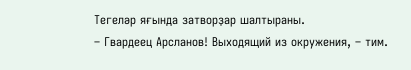Тегеләр яғында затворҙар шалтыраны.
– Гвардеец Арсланов! Выходящий из окружения, – тим.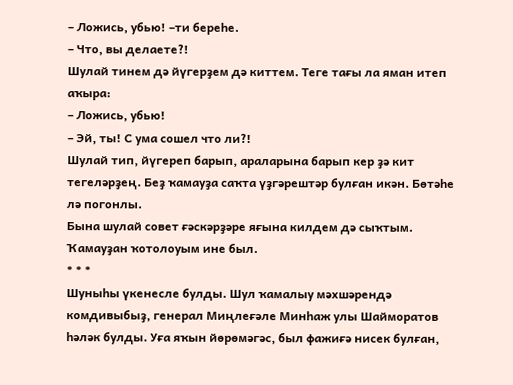– Ложись, убью! –ти береһе.
– Что, вы делаете?!
Шулай тинем дә йүгерҙем дә киттем. Теге тағы ла яман итеп аҡыра:
– Ложись, убью!
– Эй, ты! С ума сошел что ли?!
Шулай тип, йүгереп барып, араларына барып кер ҙә кит тегеләрҙең. Беҙ ҡамауҙа саҡта үҙгәрештәр булған икән. Бөтәһе лә погонлы.
Бына шулай совет ғәскәрҙәре яғына килдем дә сыҡтым. Ҡамауҙан ҡотолоуым ине был.
* * *
Шуныһы үкенесле булды. Шул ҡамалыу мәхшәрендә комдивыбыҙ, генерал Миңлеғәле Минһаж улы Шайморатов һәләк булды. Уға яҡын йөрөмәгәс, был фажиғә нисек булған,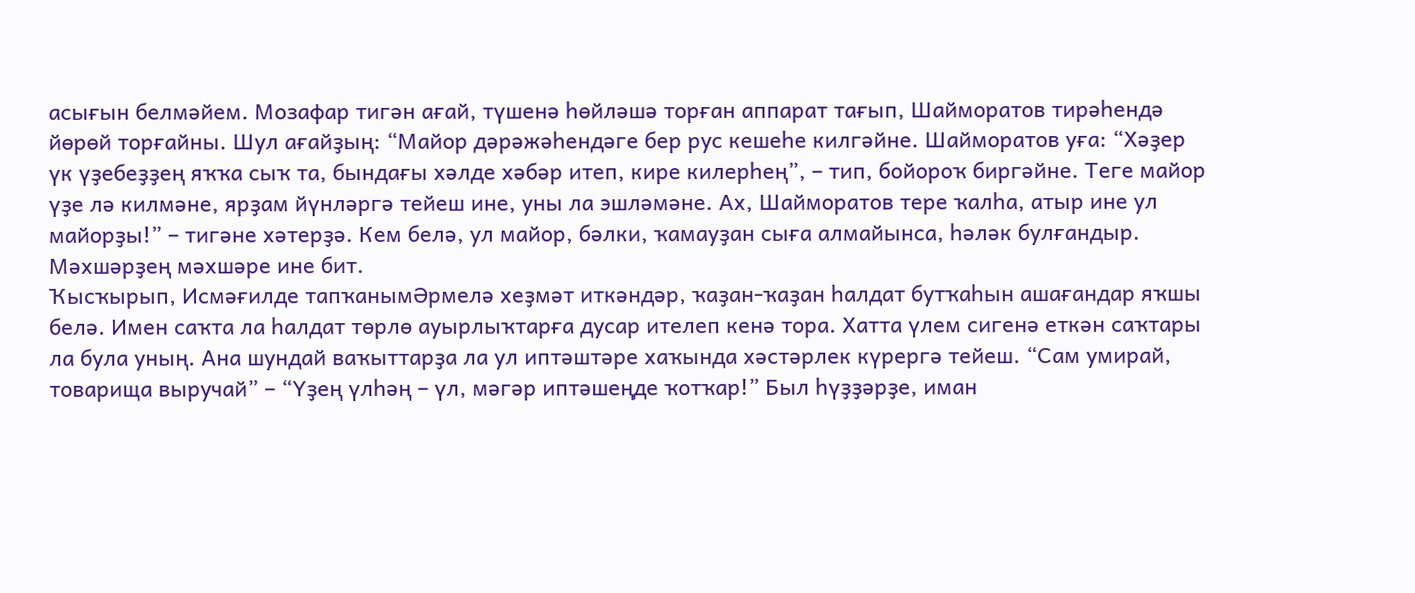асығын белмәйем. Мозафар тигән ағай, түшенә һөйләшә торған аппарат тағып, Шайморатов тирәһендә йөрөй торғайны. Шул ағайҙың: “Майор дәрәжәһендәге бер рус кешеһе килгәйне. Шайморатов уға: “Хәҙер үк үҙебеҙҙең яҡҡа сыҡ та, бындағы хәлде хәбәр итеп, кире килерһең”, – тип, бойороҡ биргәйне. Теге майор үҙе лә килмәне, ярҙам йүнләргә тейеш ине, уны ла эшләмәне. Ах, Шайморатов тере ҡалһа, атыр ине ул майорҙы!” – тигәне хәтерҙә. Кем белә, ул майор, бәлки, ҡамауҙан сыға алмайынса, һәләк булғандыр. Мәхшәрҙең мәхшәре ине бит.
Ҡысҡырып, Исмәғилде тапҡанымӘрмелә хеҙмәт иткәндәр, ҡаҙан-ҡаҙан һалдат бутҡаһын ашағандар яҡшы белә. Имен саҡта ла һалдат төрлө ауырлыҡтарға дусар ителеп кенә тора. Хатта үлем сигенә еткән саҡтары ла була уның. Ана шундай ваҡыттарҙа ла ул иптәштәре хаҡында хәстәрлек күрергә тейеш. “Сам умирай, товарища выручай” – “Үҙең үлһәң – үл, мәгәр иптәшеңде ҡотҡар!” Был һүҙҙәрҙе, иман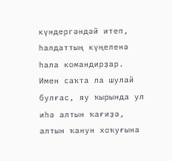күндергәндәй итеп, һалдаттың күңеленә һала командирҙар. Имен саҡта ла шулай булғас, яу ҡырында ул иһә алтын ҡағиҙә, алтын ҡанун хоҡуғына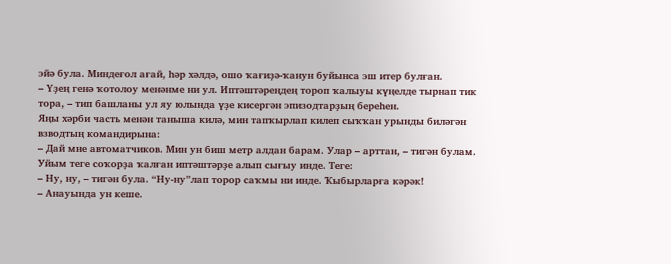эйә була. Миндеғол ағай, һәр хәлдә, ошо ҡағиҙә-ҡанун буйынса эш итер булған.
– Үҙең генә ҡотолоу менәнме ни ул. Иптәштәреңдең тороп ҡалыуы күңелде тырнап тик тора, – тип башланы ул яу юлында үҙе кисергән эпизодтарҙың береһен.
Яңы хәрби часть менән таныша килә, мин тапҡырлап килеп сыҡҡан урынды биләгән взводтың командирына:
– Дай мне автоматчиков. Мин ун биш метр алдан барам. Улар – арттан, – тигән булам. Уйым теге соҡорҙа ҡалған иптәштәрҙе алып сығыу инде. Теге:
– Ну, ну, – тигән була. “Ну-ну”лап торор саҡмы ни инде. Ҡыбырларға кәрәк!
– Анауында ун кеше.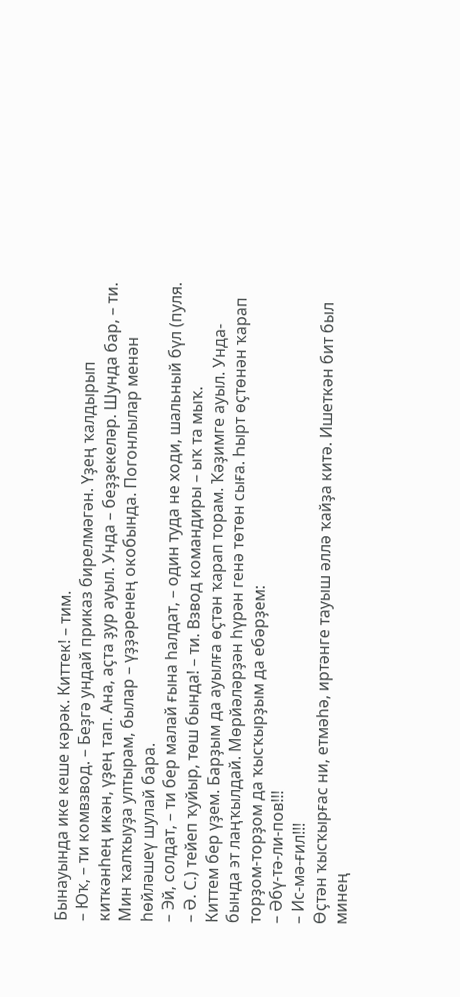Бынауында ике кеше кәрәк. Киттек! – тим.
– Юҡ, – ти комвзвод. – Беҙгә ундай приказ бирелмәгән. Үҙең ҡалдырып киткәнһең икән, үҙең тап. Ана, аҫта ҙур ауыл. Унда – беҙҙекеләр. Шунда бар, – ти.
Мин ҡалҡыуҙа ултырам, былар – үҙҙәренең окобында. Погонлылар менән һөйләшеү шулай бара.
– Эй, солдат, – ти бер малай ғына һалдат, – один туда не ходи, шальный бүл (пуля. – Ә. С.) тейеп ҡуйыр, төш бында! – ти. Взвод командиры – ыҡ та мыҡ.
Киттем бер үҙем. Барҙым да ауылға өҫтән ҡарап торам. Ҡәҙимге ауыл. Унда-бында эт лаңҡылдай. Мөрйәләрҙән һүрән генә төтөн сыға. Һырт өҫтөнән ҡарап торҙом-торҙом да ҡысҡырҙым да ебәрҙем:
– Әбү-тә-ли-пов!!!
– Ис-мә-ғил!!!
Өҫтән ҡысҡырғас ни, етмәһә, иртәнге тауыш әллә ҡайҙа китә. Ишеткән бит был минең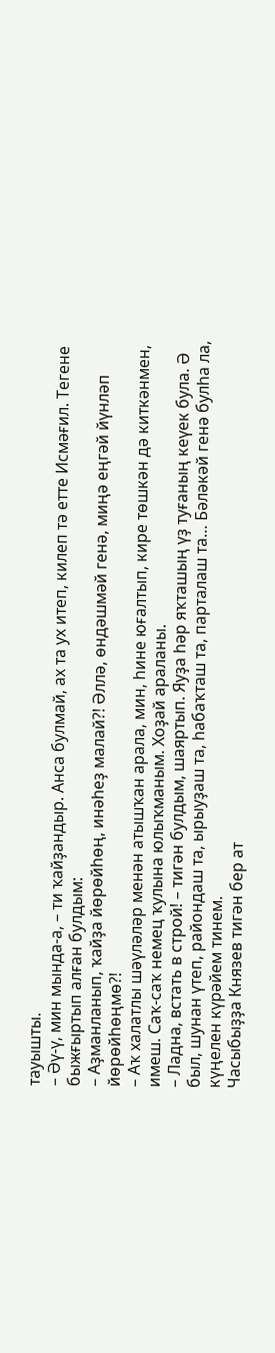тауышты.
– Әү-ү, мин мында-а, – ти ҡайҙандыр. Анса булмай, ах та ух итеп, килеп тә етте Исмәғил. Тегене быжғыртып алған булдым:
– Аҙманланып, ҡайҙа йөрөйһөң, инәһеҙ малай?! Әллә, өндәшмәй генә, миңә еңгәй йүнләп йөрөйһөңмө?!
– Аҡ халатлы шәүләләр менән атышҡан арала, мин, һине юғалтып, кире төшкән дә киткәнмен, имеш. Саҡ-саҡ немец ҡулына юлыҡманым. Хоҙай араланы.
– Ладна, встать в строй! – тигән булдым, шаяртып. Яуҙа һәр яҡташың үҙ туғаның кеүек була. Ә был, шунан үтеп, райондаш та, ырыуҙаш та, һабаҡташ та, парталаш та… Бәләкәй генә булһа ла, күңелен күрәйем тинем.
Часыбыҙҙа Князев тигән бер ат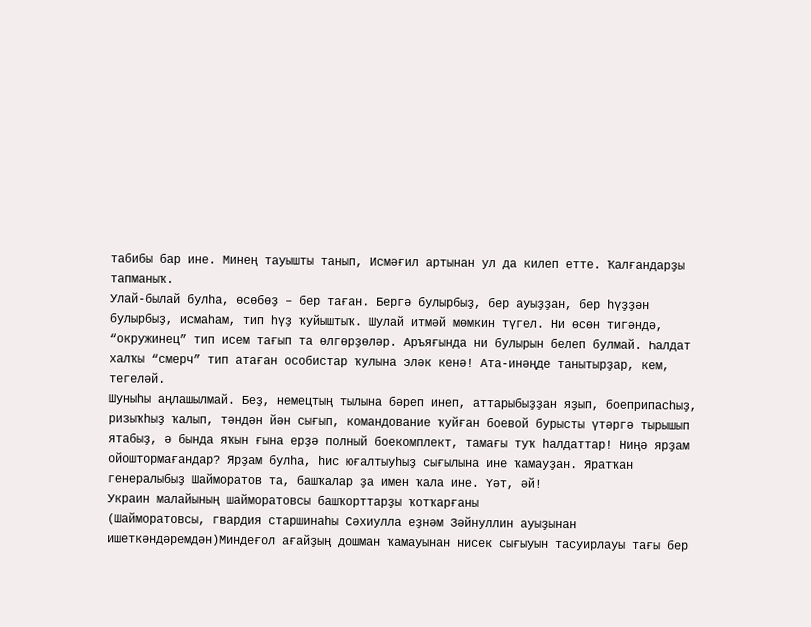табибы бар ине. Минең тауышты танып, Исмәғил артынан ул да килеп етте. Ҡалғандарҙы тапманыҡ.
Улай-былай булһа, өсөбөҙ – бер таған. Бергә булырбыҙ, бер ауыҙҙан, бер һүҙҙән булырбыҙ, исмаһам, тип һүҙ ҡуйыштыҡ. Шулай итмәй мөмкин түгел. Ни өсөн тигәндә, “окружинец” тип исем тағып та өлгөрҙөләр. Аръяғында ни булырын белеп булмай. Һалдат халҡы “смерч” тип атаған особистар ҡулына эләк кенә! Ата-инәңде танытырҙар, кем, тегеләй.
Шуныһы аңлашылмай. Беҙ, немецтың тылына бәреп инеп, аттарыбыҙҙан яҙып, боеприпасһыҙ, ризыҡһыҙ ҡалып, тәндән йән сығып, командование ҡуйған боевой бурысты үтәргә тырышып ятабыҙ, ә бында яҡын ғына ерҙә полный боекомплект, тамағы туҡ һалдаттар! Ниңә ярҙам ойоштормағандар? Ярҙам булһа, һис юғалтыуһыҙ сығылына ине ҡамауҙан. Яратҡан генералыбыҙ Шайморатов та, башҡалар ҙа имен ҡала ине. Үәт, әй!
Украин малайының шайморатовсы башҡорттарҙы ҡотҡарғаны
(Шайморатовсы, гвардия старшинаһы Сәхиулла еҙнәм Зәйнуллин ауыҙынан ишеткәндәремдән)Миндеғол ағайҙың дошман ҡамауынан нисек сығыуын тасуирлауы тағы бер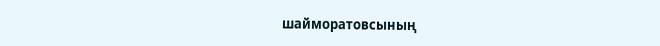шайморатовсының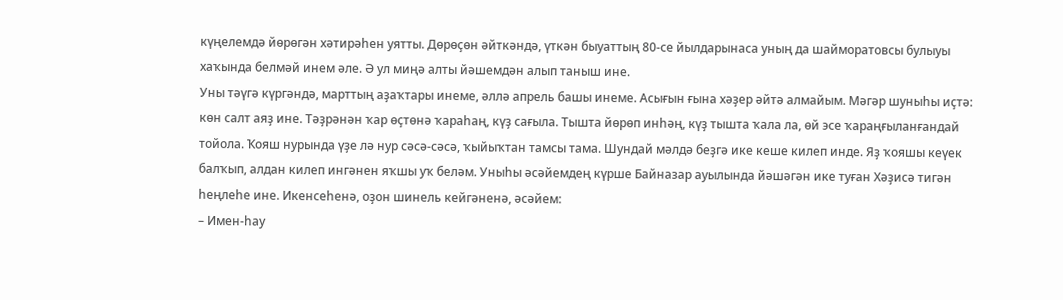күңелемдә йөрөгән хәтирәһен уятты. Дөрөҫөн әйткәндә, үткән быуаттың 80-се йылдарынаса уның да шайморатовсы булыуы хаҡында белмәй инем әле. Ә ул миңә алты йәшемдән алып таныш ине.
Уны тәүгә күргәндә, марттың аҙаҡтары инеме, әллә апрель башы инеме. Асығын ғына хәҙер әйтә алмайым. Мәгәр шуныһы иҫтә: көн салт аяҙ ине. Тәҙрәнән ҡар өҫтөнә ҡараһаң, күҙ сағыла. Тышта йөрөп инһәң, күҙ тышта ҡала ла, өй эсе ҡараңғыланғандай тойола. Ҡояш нурында үҙе лә нур сәсә-сәсә, ҡыйыҡтан тамсы тама. Шундай мәлдә беҙгә ике кеше килеп инде. Яҙ ҡояшы кеүек балҡып, алдан килеп ингәнен яҡшы уҡ беләм. Уныһы әсәйемдең күрше Байназар ауылында йәшәгән ике туған Хәҙисә тигән һеңлеһе ине. Икенсеһенә, оҙон шинель кейгәненә, әсәйем:
– Имен-һау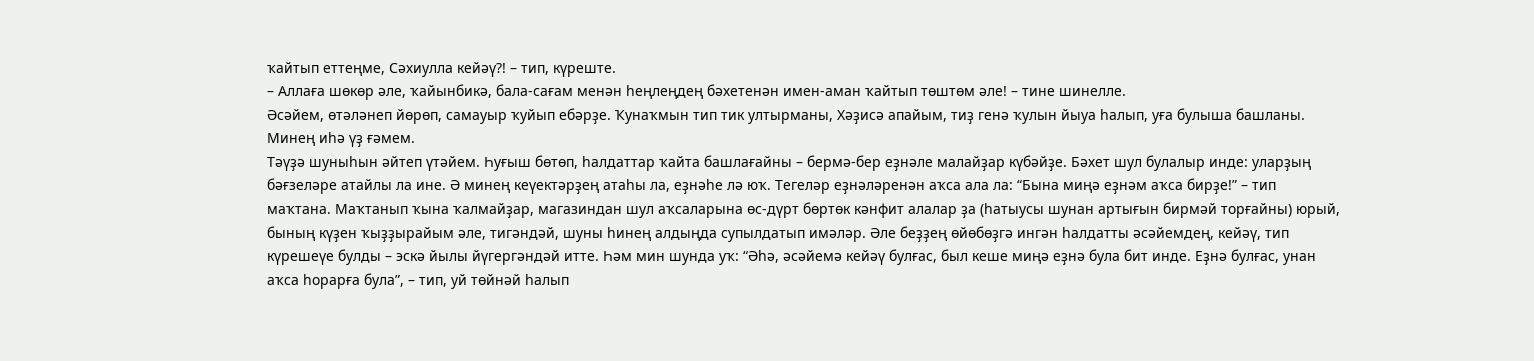ҡайтып еттеңме, Сәхиулла кейәү?! – тип, күреште.
– Аллаға шөкөр әле, ҡайынбикә, бала-сағам менән һеңлеңдең бәхетенән имен-аман ҡайтып төштөм әле! – тине шинелле.
Әсәйем, өтәләнеп йөрөп, самауыр ҡуйып ебәрҙе. Ҡунаҡмын тип тик ултырманы, Хәҙисә апайым, тиҙ генә ҡулын йыуа һалып, уға булыша башланы. Минең иһә үҙ ғәмем.
Тәүҙә шуныһын әйтеп үтәйем. Һуғыш бөтөп, һалдаттар ҡайта башлағайны – бермә-бер еҙнәле малайҙар күбәйҙе. Бәхет шул булалыр инде: уларҙың бәғзеләре атайлы ла ине. Ә минең кеүектәрҙең атаһы ла, еҙнәһе лә юҡ. Тегеләр еҙнәләренән аҡса ала ла: “Бына миңә еҙнәм аҡса бирҙе!” – тип маҡтана. Маҡтанып ҡына ҡалмайҙар, магазиндан шул аҡсаларына өс-дүрт бөртөк кәнфит алалар ҙа (һатыусы шунан артығын бирмәй торғайны) юрый, бының күҙен ҡыҙҙырайым әле, тигәндәй, шуны һинең алдыңда супылдатып имәләр. Әле беҙҙең өйөбөҙгә ингән һалдатты әсәйемдең, кейәү, тип күрешеүе булды – эскә йылы йүгергәндәй итте. Һәм мин шунда уҡ: “Әһә, әсәйемә кейәү булғас, был кеше миңә еҙнә була бит инде. Еҙнә булғас, унан аҡса һорарға була”, – тип, уй төйнәй һалып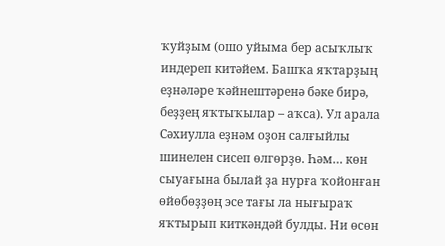ҡуйҙым (ошо уйыма бер асыҡлыҡ индереп китәйем. Башҡа яҡтарҙың еҙнәләре ҡәйнештәренә бәке бирә, беҙҙең яҡтыҡылар – аҡса). Ул арала Сәхиулла еҙнәм оҙон салғыйлы шинелен сисеп өлгөрҙө. Һәм… көн сыуағына былай ҙа нурға ҡойонған өйөбөҙҙөң эсе тағы ла нығыраҡ яҡтырып киткәндәй булды. Ни өсөн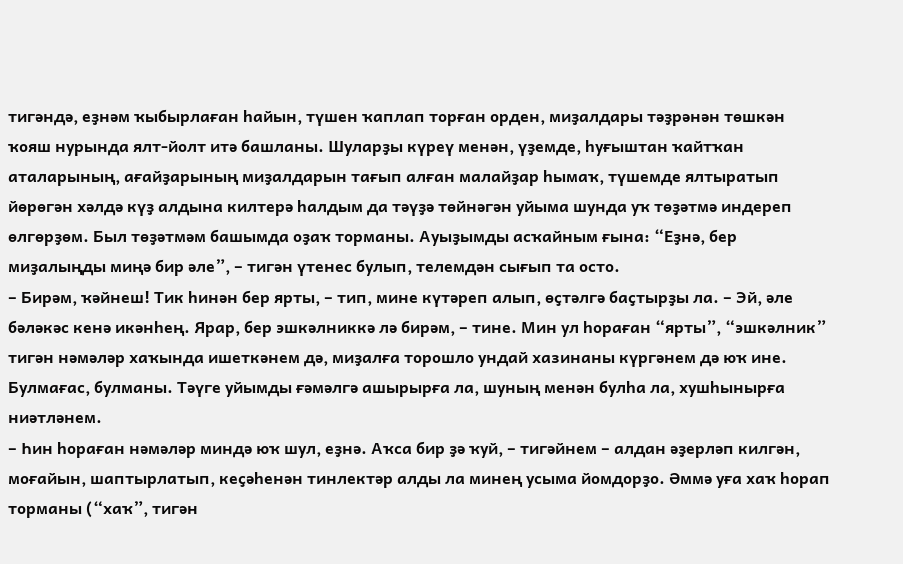тигәндә, еҙнәм ҡыбырлаған һайын, түшен ҡаплап торған орден, миҙалдары тәҙрәнән төшкән ҡояш нурында ялт-йолт итә башланы. Шуларҙы күреү менән, үҙемде, һуғыштан ҡайтҡан аталарының, ағайҙарының миҙалдарын тағып алған малайҙар һымаҡ, түшемде ялтыратып йөрөгән хәлдә күҙ алдына килтерә һалдым да тәүҙә төйнәгән уйыма шунда уҡ төҙәтмә индереп өлгөрҙөм. Был төҙәтмәм башымда оҙаҡ торманы. Ауыҙымды асҡайным ғына: “Еҙнә, бер миҙалыңды миңә бир әле”, – тигән үтенес булып, телемдән сығып та осто.
– Бирәм, ҡәйнеш! Тик һинән бер ярты, – тип, мине күтәреп алып, өҫтәлгә баҫтырҙы ла. – Эй, әле бәләкәс кенә икәнһең. Ярар, бер эшкәлниккә лә бирәм, – тине. Мин ул һораған “ярты”, “эшкәлник” тигән нәмәләр хаҡында ишеткәнем дә, миҙалға торошло ундай хазинаны күргәнем дә юҡ ине. Булмағас, булманы. Тәүге уйымды ғәмәлгә ашырырға ла, шуның менән булһа ла, хушһынырға ниәтләнем.
– Һин һораған нәмәләр миндә юҡ шул, еҙнә. Аҡса бир ҙә ҡуй, – тигәйнем – алдан әҙерләп килгән, моғайын, шаптырлатып, кеҫәһенән тинлектәр алды ла минең усыма йомдорҙо. Әммә уға хаҡ һорап торманы (“хаҡ”, тигән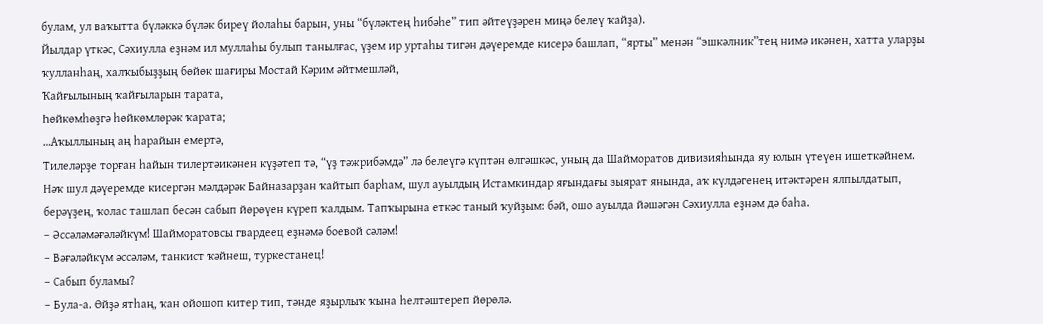булам, ул ваҡытта бүләккә бүләк биреү йолаһы барын, уны “бүләктең һибәһе” тип әйтеүҙәрен миңә белеү ҡайҙа).
Йылдар үткәс, Сәхиулла еҙнәм ил муллаһы булып танылғас, үҙем ир уртаһы тигән дәүеремде кисерә башлап, “ярты” менән “эшкәлник”тең нимә икәнен, хатта уларҙы ҡулланһаң, халҡыбыҙҙың бөйөк шағиры Мостай Кәрим әйтмешләй,
Ҡайғылының ҡайғыларын тарата,
Һөйкөмһөҙгә һөйкөмлөрәк ҡарата;
…Аҡыллының аң һарайын емертә,
Тилеләрҙе торған һайын тилертәикәнен күҙәтеп тә, “үҙ тәжрибәмдә” лә белеүгә күптән өлгәшкәс, уның да Шайморатов дивизияһында яу юлын үтеүен ишеткәйнем.
Нәҡ шул дәүеремде кисергән мәлдәрәк Байназарҙан ҡайтып барһам, шул ауылдың Истамкиндар яғындағы зыярат янында, аҡ күлдәгенең итәктәрен ялпылдатып, берәүҙең, ҡолас ташлап бесән сабып йөрөүен күреп ҡалдым. Тапҡырына еткәс таный ҡуйҙым: бәй, ошо ауылда йәшәгән Сәхиулла еҙнәм дә баһа.
– Әссәләмәғәләйкүм! Шайморатовсы гвардеец еҙнәмә боевой сәләм!
– Вәғәләйкүм әссәләм, танкист ҡәйнеш, туркестанец!
– Сабып буламы?
– Була-а. Өйҙә ятһаң, ҡан ойошоп китер тип, тәнде яҙырлыҡ ҡына һелтәштереп йөрөлә.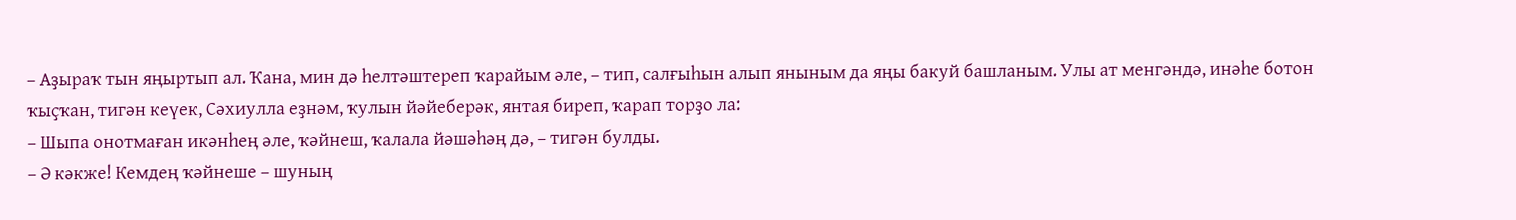– Аҙыраҡ тын яңыртып ал. Ҡана, мин дә һелтәштереп ҡарайым әле, – тип, салғыһын алып яныным да яңы бакуй башланым. Улы ат менгәндә, инәһе ботон ҡыҫҡан, тигән кеүек, Сәхиулла еҙнәм, ҡулын йәйеберәк, янтая биреп, ҡарап торҙо ла:
– Шыпа онотмаған икәнһең әле, ҡәйнеш, ҡалала йәшәһәң дә, – тигән булды.
– Ә кәкже! Кемдең ҡәйнеше – шуның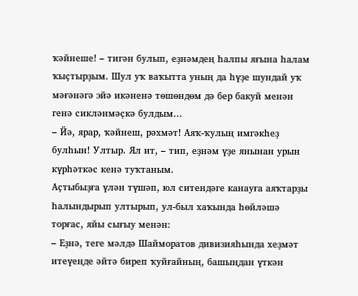ҡәйнеше! – тигән булып, еҙнәмдең һалпы яғына һалам ҡыҫтырҙым. Шул уҡ ваҡытта уның да һүҙе шундай уҡ мәғәнәгә эйә икәненә төшөндөм дә бер бакуй менән генә сикләнмәҫкә булдым…
– Йә, ярар, ҡәйнеш, рәхмәт! Аяҡ-ҡулың имгәкһеҙ булһын! Ултыр. Ял ит, – тип, еҙнәм үҙе янынан урын күрһәткәс кенә туҡтаным.
Аҫтыбыҙға үлән түшәп, юл ситендәге канауға аяҡтарҙы һалындырып ултырып, ул-был хаҡында һөйләшә торғас, яйы сығыу менән:
– Еҙнә, теге мәлдә Шайморатов дивизияһында хеҙмәт итеүеңде әйтә биреп ҡуйғайның, башыңдан үткән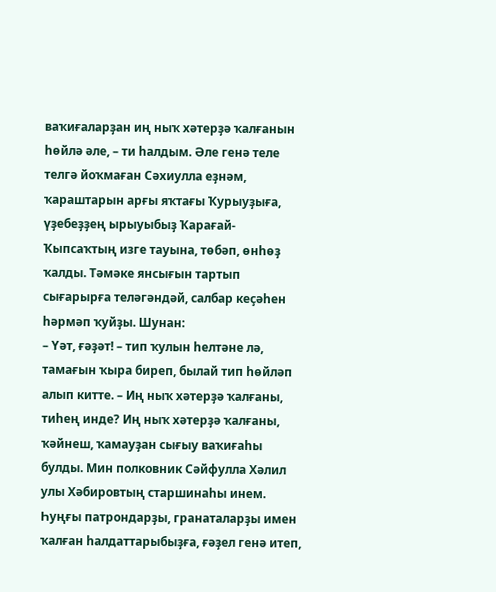ваҡиғаларҙан иң ныҡ хәтерҙә ҡалғанын һөйлә әле, – ти һалдым. Әле генә теле телгә йоҡмаған Сәхиулла еҙнәм, ҡараштарын арғы яҡтағы Ҡурыуҙыға, үҙебеҙҙең ырыуыбыҙ Ҡарағай-Ҡыпсаҡтың изге тауына, төбәп, өнһөҙ ҡалды. Тәмәке янсығын тартып сығарырға теләгәндәй, салбар кеҫәһен һәрмәп ҡуйҙы. Шунан:
– Үәт, ғәҙәт! – тип ҡулын һелтәне лә, тамағын ҡыра биреп, былай тип һөйләп алып китте. – Иң ныҡ хәтерҙә ҡалғаны, тиһең инде? Иң ныҡ хәтерҙә ҡалғаны, ҡәйнеш, ҡамауҙан сығыу ваҡиғаһы булды. Мин полковник Сәйфулла Хәлил улы Хәбировтың старшинаһы инем. Һуңғы патрондарҙы, гранаталарҙы имен ҡалған һалдаттарыбыҙға, ғәҙел генә итеп,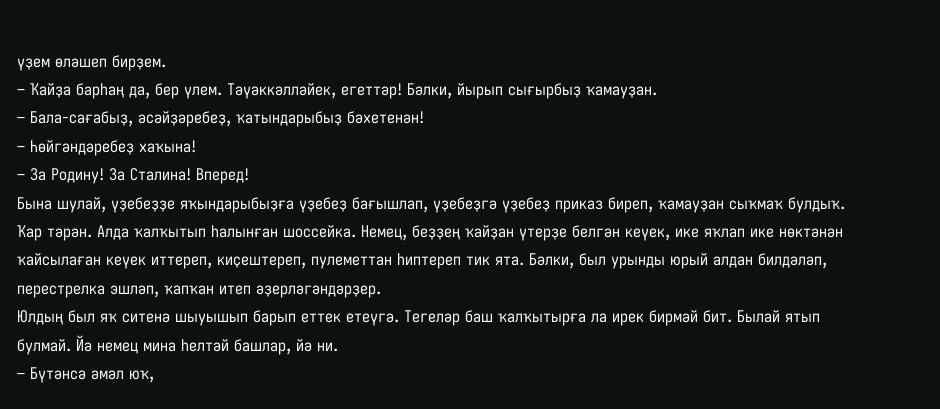үҙем өләшеп бирҙем.
– Ҡайҙа барһаң да, бер үлем. Тәүәккәлләйек, егеттәр! Бәлки, йырып сығырбыҙ ҡамауҙан.
– Бала-сағабыҙ, әсәйҙәребеҙ, ҡатындарыбыҙ бәхетенән!
– Һөйгәндәребеҙ хаҡына!
– За Родину! За Сталина! Вперед!
Бына шулай, үҙебеҙҙе яҡындарыбыҙға үҙебеҙ бағышлап, үҙебеҙгә үҙебеҙ приказ биреп, ҡамауҙан сыҡмаҡ булдыҡ. Ҡар тәрән. Алда ҡалҡытып һалынған шоссейка. Немец, беҙҙең ҡайҙан үтерҙе белгән кеүек, ике яҡлап ике нөктәнән ҡайсылаған кеүек иттереп, киҫештереп, пулеметтан һиптереп тик ята. Бәлки, был урынды юрый алдан билдәләп, перестрелка эшләп, ҡапҡан итеп әҙерләгәндәрҙер.
Юлдың был яҡ ситенә шыуышып барып еттек етеүгә. Тегеләр баш ҡалҡытырға ла ирек бирмәй бит. Былай ятып булмай. Йә немец мина һелтәй башлар, йә ни.
– Бүтәнсә әмәл юҡ,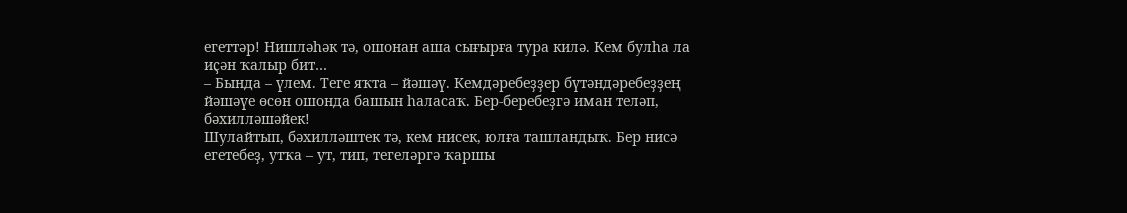егеттәр! Нишләһәк тә, ошонан аша сығырға тура килә. Кем булһа ла иҫән ҡалыр бит…
– Бында – үлем. Теге яҡта – йәшәү. Кемдәребеҙҙер бүтәндәребеҙҙең йәшәүе өсөн ошонда башын һаласаҡ. Бер-беребеҙгә иман теләп, бәхилләшәйек!
Шулайтып, бәхилләштек тә, кем нисек, юлға ташландыҡ. Бер нисә егетебеҙ, утҡа – ут, тип, тегеләргә ҡаршы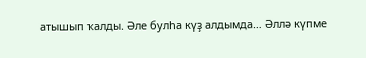атышып ҡалды. Әле булһа күҙ алдымда… Әллә күпме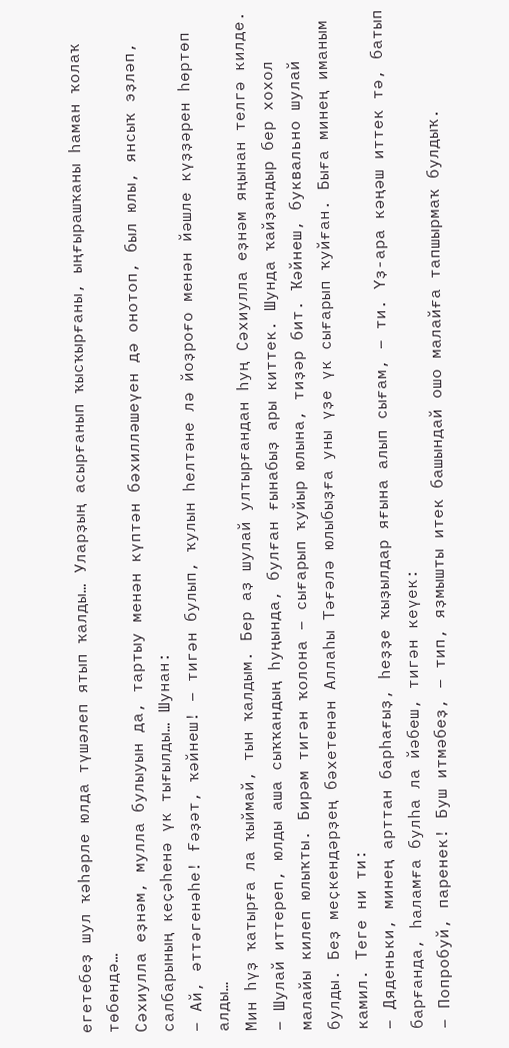егетебеҙ шул ҡәһәрле юлда түшәлеп ятып ҡалды… Уларҙың асырғанып ҡысҡырғаны, ыңғырашҡаны һаман ҡолаҡ төбөндә…
Сәхиулла еҙнәм, мулла булыуын да, тартыу менән күптән бәхилләшеүен дә онотоп, был юлы, янсыҡ эҙләп, салбарының кеҫәһенә үк тығылды… Шунан:
– Ай, әттәгенәһе! Ғәҙәт, ҡәйнеш! – тигән булып, ҡулын һелтәне лә йоҙроғо менән йәшле күҙҙәрен һөртөп алды…
Мин һүҙ ҡатырға ла ҡыймай, тын ҡалдым. Бер аҙ шулай ултырғандан һуң Сәхиулла еҙнәм яңынан телгә килде.
– Шулай иттереп, юлды аша сыҡҡандың һуңында, булған ғынабыҙ ары киттек. Шунда ҡайҙандыр бер хохол малайы килеп юлыҡты. Бирәм тигән ҡолона – сығарып ҡуйыр юлына, тиҙәр бит. Ҡәйнеш, буквально шулай булды. Беҙ меҫкендәрҙең бәхетенән Аллаһы Тәғәлә юлыбыҙға уны үҙе үк сығарып ҡуйған. Быға минең иманым камил. Теге ни ти:
– Дяденьки, минең арттан барһағыҙ, һеҙҙе ҡыҙылдар яғына алып сығам, – ти. Үҙ-ара кәңәш иттек тә, батып барғанда, һаламға булһа ла йәбеш, тигән кеүек:
– Попробуй, паренек! Буш итмәбеҙ, – тип, яҙмышты итек башындай ошо малайға тапшырмаҡ булдыҡ.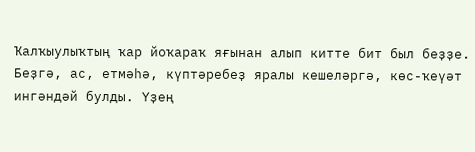Ҡалҡыулыҡтың ҡар йоҡараҡ яғынан алып китте бит был беҙҙе. Беҙгә, ас, етмәһә, күптәребеҙ яралы кешеләргә, көс-ҡеүәт ингәндәй булды. Үҙең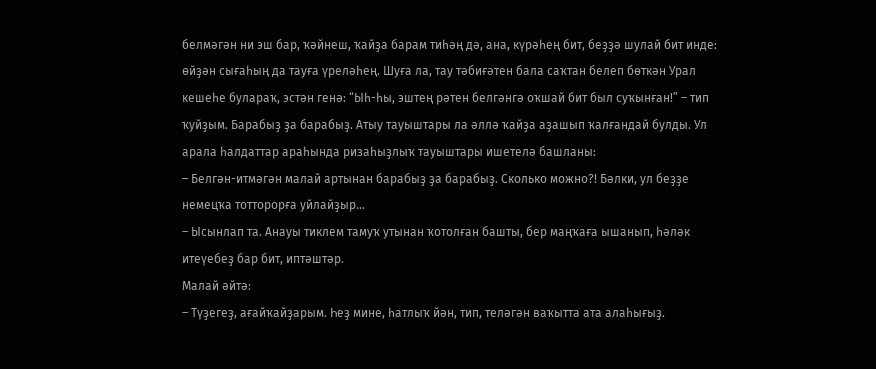белмәгән ни эш бар, ҡәйнеш, ҡайҙа барам тиһәң дә, ана, күрәһең бит, беҙҙә шулай бит инде: өйҙән сығаһың да тауға үреләһең. Шуға ла, тау тәбиғәтен бала саҡтан белеп бөткән Урал кешеһе булараҡ, эстән генә: “Ыһ-һы, эштең рәтен белгәнгә оҡшай бит был суҡынған!” – тип ҡуйҙым. Барабыҙ ҙа барабыҙ. Атыу тауыштары ла әллә ҡайҙа аҙашып ҡалғандай булды. Ул арала һалдаттар араһында ризаһыҙлыҡ тауыштары ишетелә башланы:
– Белгән-итмәгән малай артынан барабыҙ ҙа барабыҙ. Сколько можно?! Бәлки, ул беҙҙе немецҡа тотторорға уйлайҙыр…
– Ысынлап та. Анауы тиклем тамуҡ утынан ҡотолған башты, бер маңҡаға ышанып, һәләк итеүебеҙ бар бит, иптәштәр.
Малай әйтә:
– Түҙегеҙ, ағайҡайҙарым. Һеҙ мине, һатлыҡ йән, тип, теләгән ваҡытта ата алаһығыҙ.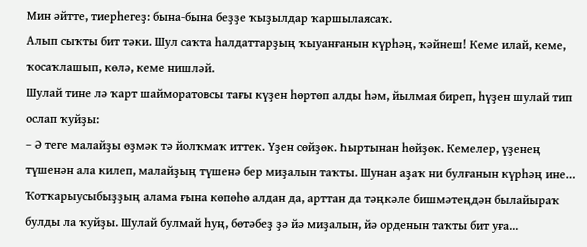Мин әйтте, тиерһегеҙ: бына-бына беҙҙе ҡыҙылдар ҡаршылаясаҡ.
Алып сыҡты бит тәки. Шул саҡта һалдаттарҙың ҡыуанғанын күрһәң, ҡәйнеш! Кеме илай, кеме, ҡосаҡлашып, көлә, кеме нишләй.
Шулай тине лә ҡарт шайморатовсы тағы күҙен һөртөп алды һәм, йылмая биреп, һүҙен шулай тип ослап ҡуйҙы:
– Ә теге малайҙы өҙмәк тә йолҡмаҡ иттек. Үҙен сөйҙөк. Һыртынан һөйҙөк. Кемелер, үҙенең түшенән ала килеп, малайҙың түшенә бер миҙалын таҡты. Шунан аҙаҡ ни булғанын күрһәң ине… Ҡотҡарыусыбыҙҙың алама ғына көпөһө алдан да, арттан да тәңкәле бишмәтеңдән былайыраҡ булды ла ҡуйҙы. Шулай булмай һуң, бөтәбеҙ ҙә йә миҙалын, йә орденын таҡты бит уға...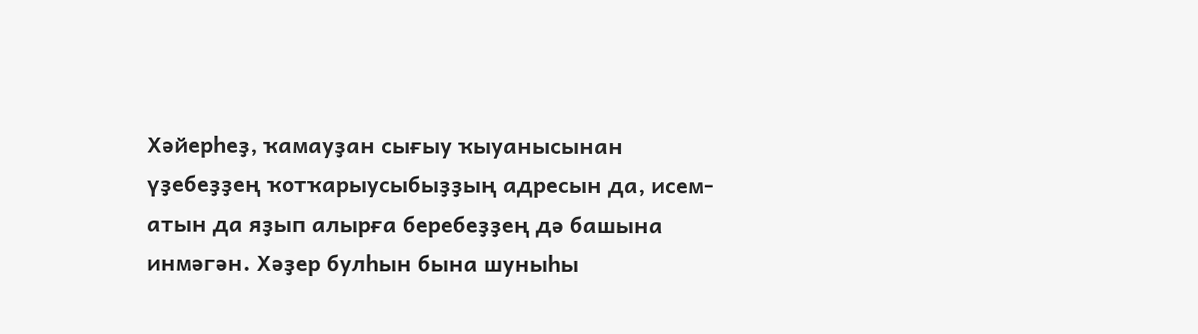Хәйерһеҙ, ҡамауҙан сығыу ҡыуанысынан үҙебеҙҙең ҡотҡарыусыбыҙҙың адресын да, исем-атын да яҙып алырға беребеҙҙең дә башына инмәгән. Хәҙер булһын бына шуныһы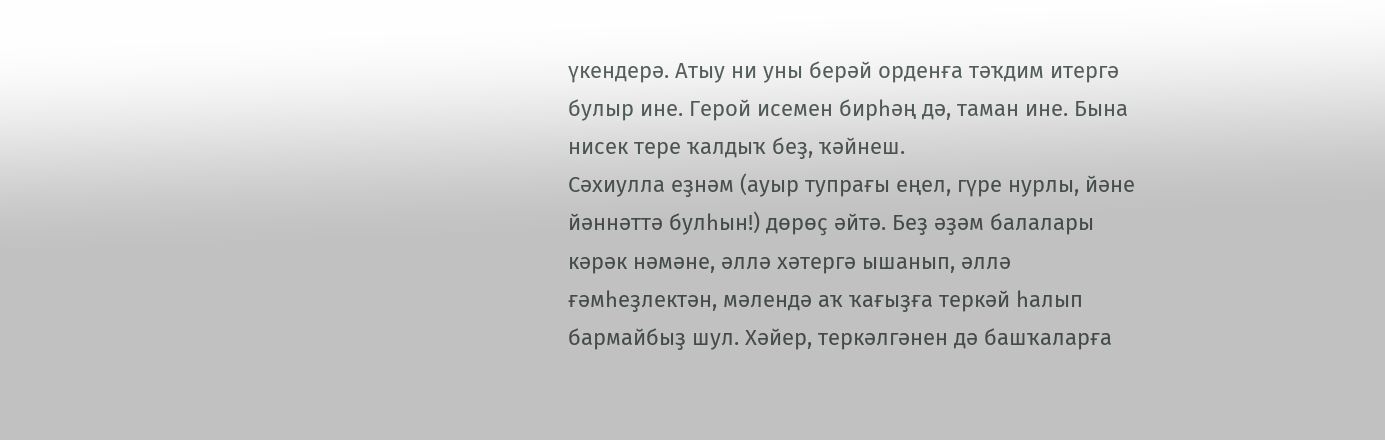үкендерә. Атыу ни уны берәй орденға тәҡдим итергә булыр ине. Герой исемен бирһәң дә, таман ине. Бына нисек тере ҡалдыҡ беҙ, ҡәйнеш.
Сәхиулла еҙнәм (ауыр тупрағы еңел, гүре нурлы, йәне йәннәттә булһын!) дөрөҫ әйтә. Беҙ әҙәм балалары кәрәк нәмәне, әллә хәтергә ышанып, әллә ғәмһеҙлектән, мәлендә аҡ ҡағыҙға теркәй һалып бармайбыҙ шул. Хәйер, теркәлгәнен дә башҡаларға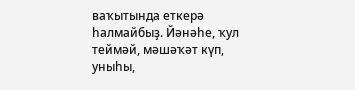ваҡытында еткерә һалмайбыҙ. Йәнәһе, ҡул теймәй, мәшәҡәт күп, уныһы,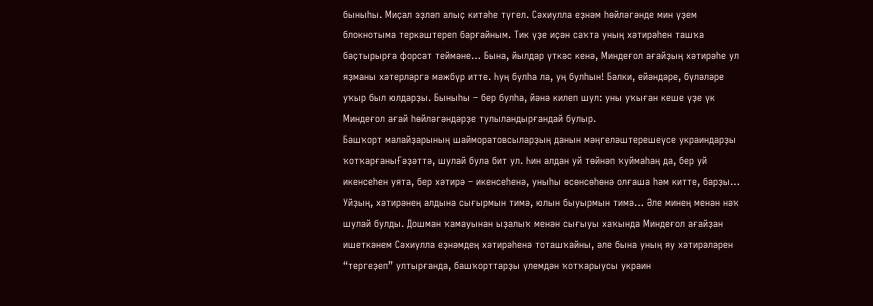быныһы. Миҫал эҙләп алыҫ китәһе түгел. Сәхиулла еҙнәм һөйләгәнде мин үҙем блокнотыма теркәштереп барғайным. Тик үҙе иҫән саҡта уның хәтирәһен ташҡа баҫтырырға форсат теймәне… Бына, йылдар үткәс кенә, Миндеғол ағайҙың хәтирәһе ул яҙманы хәтерләргә мәжбүр итте. Һуң булһа ла, уң булһын! Бәлки, ейәндәре, бүләләре уҡыр был юлдарҙы. Быныһы – бер булһа, йәнә килеп шул: уны уҡыған кеше үҙе үк Миндеғол ағай һөйләгәндәрҙе тулыландырғандай булыр.
Башҡорт малайҙарының шайморатовсыларҙың данын мәңгеләштерешеүсе украиндарҙы ҡотҡарғаныҒәҙәттә, шулай була бит ул. Һин алдан уй төйнәп ҡуймаһаң да, бер уй икенсеһен уята, бер хәтирә – икенсеһенә, уныһы өсөнсөһөнә олғаша һәм китте, барҙы… Уйҙың, хәтирәнең алдына сығырмын тимә, юлын быуырмын тимә… Әле минең менән нәҡ шулай булды. Дошман ҡамауынан ыҙалыҡ менән сығыуы хаҡында Миндеғол ағайҙан ишеткәнем Сәхиулла еҙнәмдең хәтирәһенә тоташҡайны, әле бына уның яу хәтирәләрен “тергеҙеп” ултырғанда, башҡорттарҙы үлемдән ҡотҡарыусы украин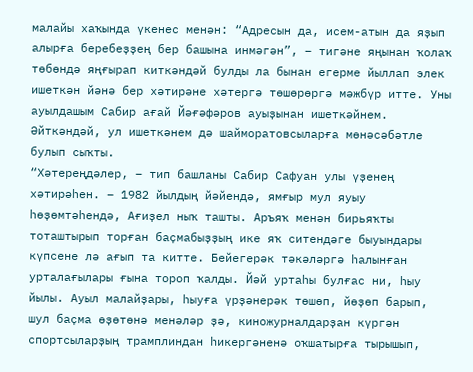малайы хаҡында үкенес менән: “Адресын да, исем-атын да яҙып алырға беребеҙҙең бер башына инмәгән”, – тигәне яңынан ҡолаҡ төбөндә яңғырап киткәндәй булды ла бынан егерме йыллап элек ишеткән йәнә бер хәтирәне хәтергә төшөрөргә мәжбүр итте. Уны ауылдашым Сабир ағай Йәғәфәров ауыҙынан ишеткәйнем. Әйткәндәй, ул ишеткәнем дә шайморатовсыларға мөнәсәбәтле булып сыҡты.
“Хәтереңдәлер, – тип башланы Сабир Сафуан улы үҙенең хәтирәһен. – 1982 йылдың йәйендә, ямғыр мул яуыу һөҙөмтәһендә, Ағиҙел ныҡ ташты. Аръяҡ менән бирьяҡты тоташтырып торған баҫмабыҙҙың ике яҡ ситендәге быуындары күпсене лә ағып та китте. Бейегерәк тәкәләргә һалынған урталағылары ғына тороп ҡалды. Йәй уртаһы булғас ни, һыу йылы. Ауыл малайҙары, һыуға үрҙәнерәк төшөп, йөҙөп барып, шул баҫма өҙөтөнә менәләр ҙә, киножурналдарҙан күргән спортсыларҙың трамплиндан һикергәненә оҡшатырға тырышып,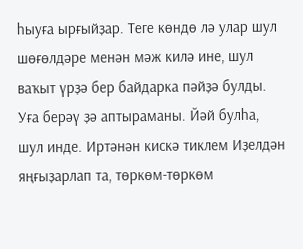һыуға ырғыйҙар. Теге көндө лә улар шул шөғөлдәре менән мәж килә ине, шул ваҡыт үрҙә бер байдарка пәйҙә булды. Уға берәү ҙә аптыраманы. Йәй булһа, шул инде. Иртәнән кискә тиклем Иҙелдән яңғыҙарлап та, төркөм-төркөм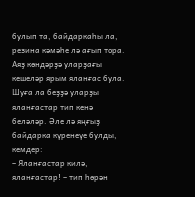булып та, байдаркаһы ла, резина кәмәһе лә ағып тора. Аяҙ көндәрҙә уларҙағы кешеләр ярым яланғас була. Шуға ла беҙҙә уларҙы яланғастар тип кенә беләләр. Әле лә яңғыҙ байдарка күренеүе булды, кемдер:
– Яланғастар килә, яланғастар! – тип һөрән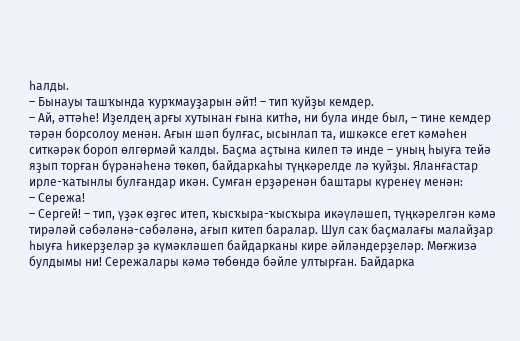һалды.
– Бынауы ташҡында ҡурҡмауҙарын әйт! – тип ҡуйҙы кемдер.
– Ай, әттәһе! Иҙелдең арғы хутынан ғына китһә, ни була инде был, – тине кемдер тәрән борсолоу менән. Ағын шәп булғас, ысынлап та, ишкәксе егет кәмәһен ситкәрәк бороп өлгөрмәй ҡалды. Баҫма аҫтына килеп тә инде – уның һыуға тейә яҙып торған бүрәнәһенә төкөп, байдаркаһы түңкәрелде лә ҡуйҙы. Яланғастар ирле-ҡатынлы булғандар икән. Сумған ерҙәренән баштары күренеү менән:
– Сережа!
– Сергей! – тип, үҙәк өҙгөс итеп, ҡысҡыра-ҡысҡыра икәүләшеп, түңкәрелгән кәмә тирәләй сәбәләнә-сәбәләнә, ағып китеп баралар. Шул саҡ баҫмалағы малайҙар һыуға һикерҙеләр ҙә күмәкләшеп байдарканы кире әйләндерҙеләр. Мөғжизә булдымы ни! Сережалары кәмә төбөндә бәйле ултырған. Байдарка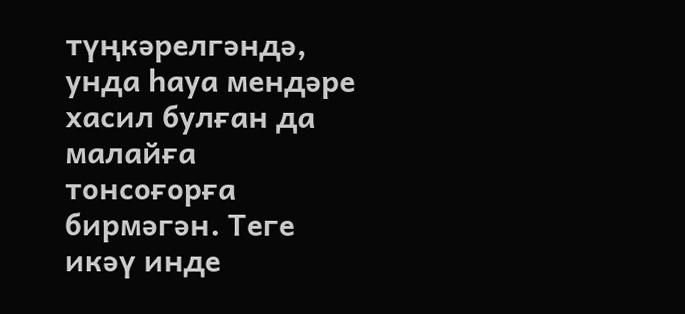түңкәрелгәндә, унда һауа мендәре хасил булған да малайға тонсоғорға бирмәгән. Теге икәү инде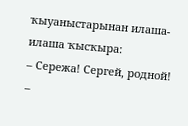ҡыуаныстарынан илаша-илаша ҡысҡыра:
– Сережа! Сергей, родной!
–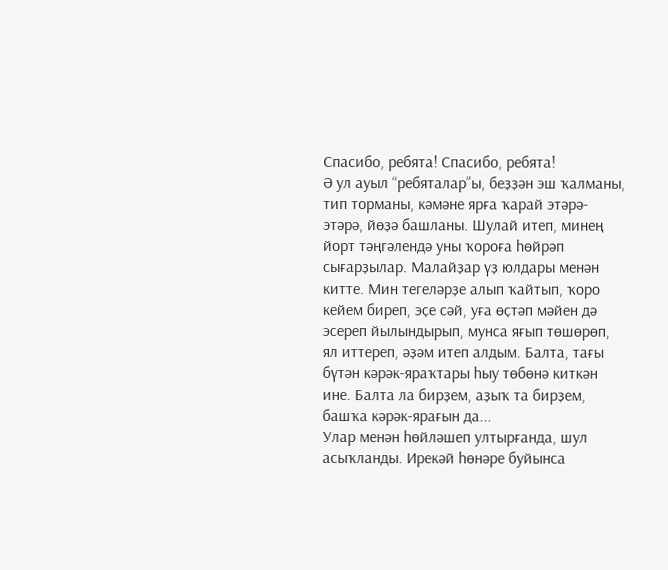Спасибо, ребята! Спасибо, ребята!
Ә ул ауыл “ребяталар”ы, беҙҙән эш ҡалманы, тип торманы, кәмәне ярға ҡарай этәрә-этәрә, йөҙә башланы. Шулай итеп, минең йорт тәңгәлендә уны ҡороға һөйрәп сығарҙылар. Малайҙар үҙ юлдары менән китте. Мин тегеләрҙе алып ҡайтып, ҡоро кейем биреп, эҫе сәй, уға өҫтәп мәйен дә эсереп йылындырып, мунса яғып төшөрөп, ял иттереп, әҙәм итеп алдым. Балта, тағы бүтән кәрәк-яраҡтары һыу төбөнә киткән ине. Балта ла бирҙем, аҙыҡ та бирҙем, башҡа кәрәк-ярағын да...
Улар менән һөйләшеп ултырғанда, шул асыҡланды. Ирекәй һөнәре буйынса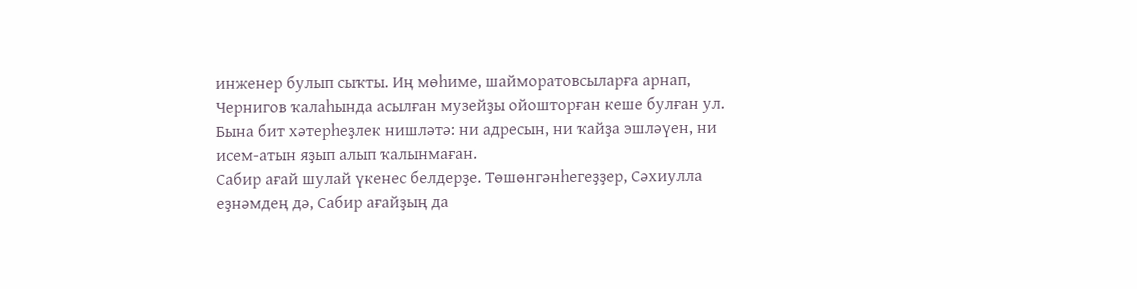инженер булып сыҡты. Иң мөһиме, шайморатовсыларға арнап, Чернигов ҡалаһында асылған музейҙы ойошторған кеше булған ул. Бына бит хәтерһеҙлек нишләтә: ни адресын, ни ҡайҙа эшләүен, ни исем-атын яҙып алып ҡалынмаған.
Сабир ағай шулай үкенес белдерҙе. Төшөнгәнһегеҙҙер, Сәхиулла еҙнәмдең дә, Сабир ағайҙың да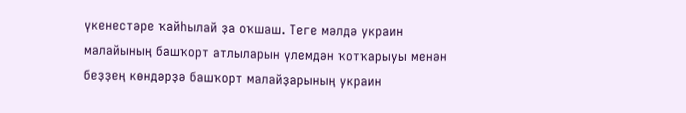үкенестәре ҡайһылай ҙа оҡшаш. Теге мәлдә украин малайының башҡорт атлыларын үлемдән ҡотҡарыуы менән беҙҙең көндәрҙә башҡорт малайҙарының украин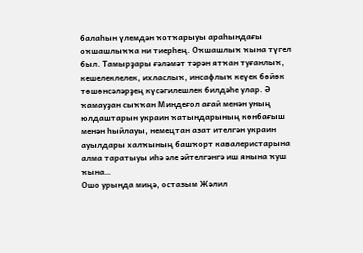балаһын үлемдән ҡотҡарыуы араһындағы оҡшашлыҡҡа ни тиерһең. Оҡшашлыҡ ҡына түгел был. Тамырҙары ғәләмәт тәрән ятҡан туғанлыҡ, кешелеклелек, ихласлыҡ, инсафлыҡ кеүек бөйөк төшөнсәләрҙең күсәгилешлек билдәһе улар. Ә ҡамауҙан сыҡҡан Миндеғол ағай менән уның юлдаштарын украин ҡатындарының көнбағыш менән һыйлауы, немецтан азат ителгән украин ауылдары халҡының башҡорт кавалеристарына алма таратыуы иһә әле әйтелгәнгә иш янына ҡуш ҡына…
Ошо урында миңә, остазым Жәлил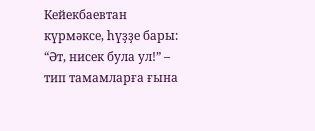Кейекбаевтан күрмәксе, һүҙҙе бары: “Әт, нисек була ул!” – тип тамамларға ғына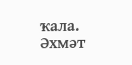ҡала.
Әхмәт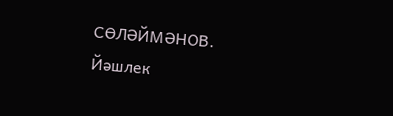СӨЛӘЙМӘНОВ.
Йәшлек